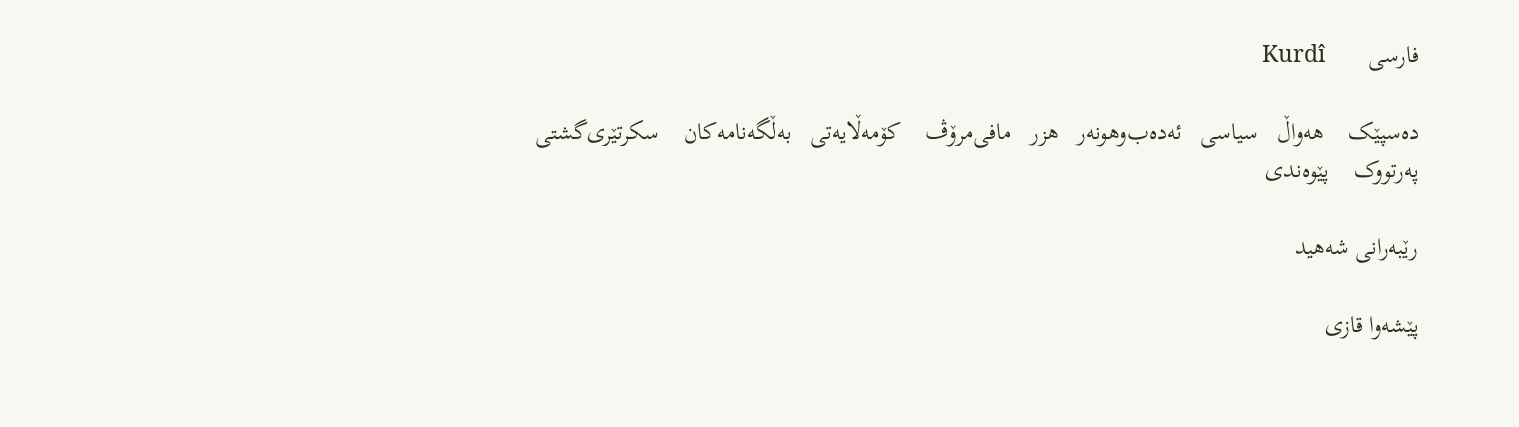فارسی       Kurdî

ده‌سپێک    هه‌واڵ   سیاسی   ئه‌ده‌ب‌وهونه‌ر   هزر   مافی‌مرۆڤ    کۆمه‌ڵایه‌تی   به‌ڵگه‌نامه‌کان    سکرتێری‌گشتی    په‌رتووک    پێوه‌ندی

رێبه‌رانی شه‌هید

پێشه‌وا قازی‌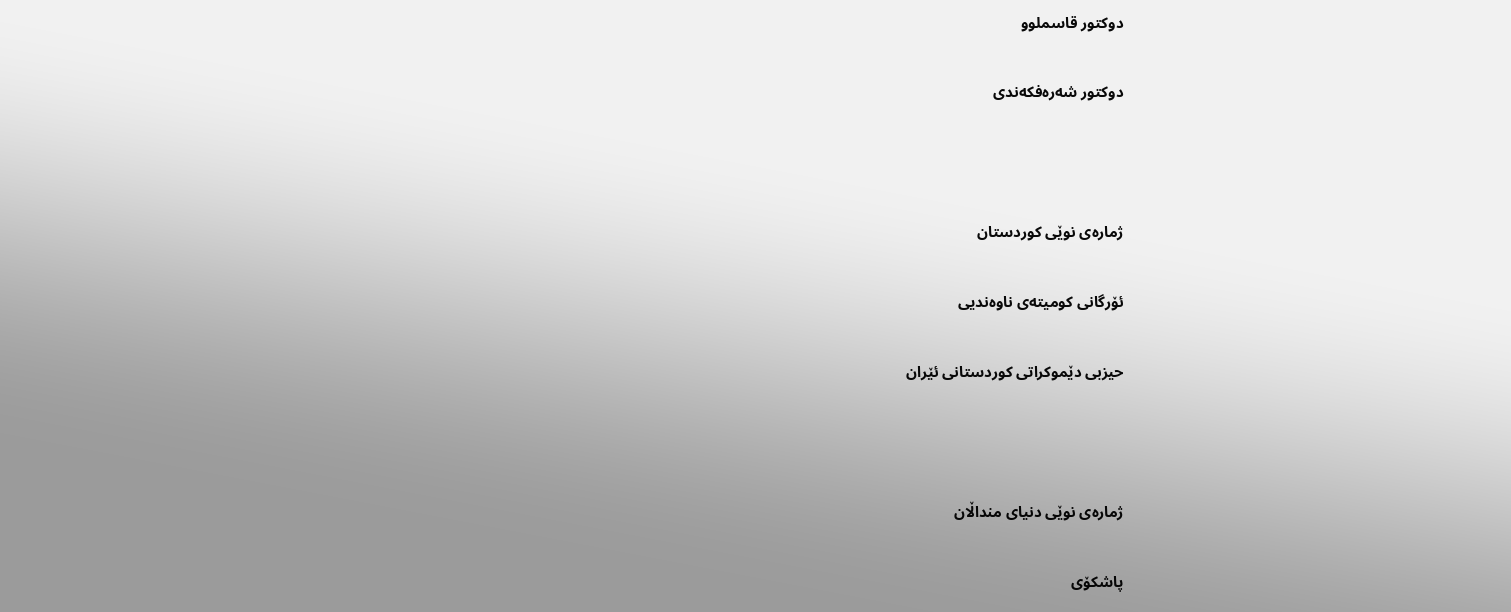دوكتور قاسملوو

دوكتور شه‌ره‌فکه‌ندی



ژماره‌ی نوێی كوردستان

ئۆرگانی كومیته‌ی ناوه‌ندیی

حیزبی دێموكراتی كوردستانی ئێران



ژماره‌ی نوێی دنیای منداڵان

پاشكۆی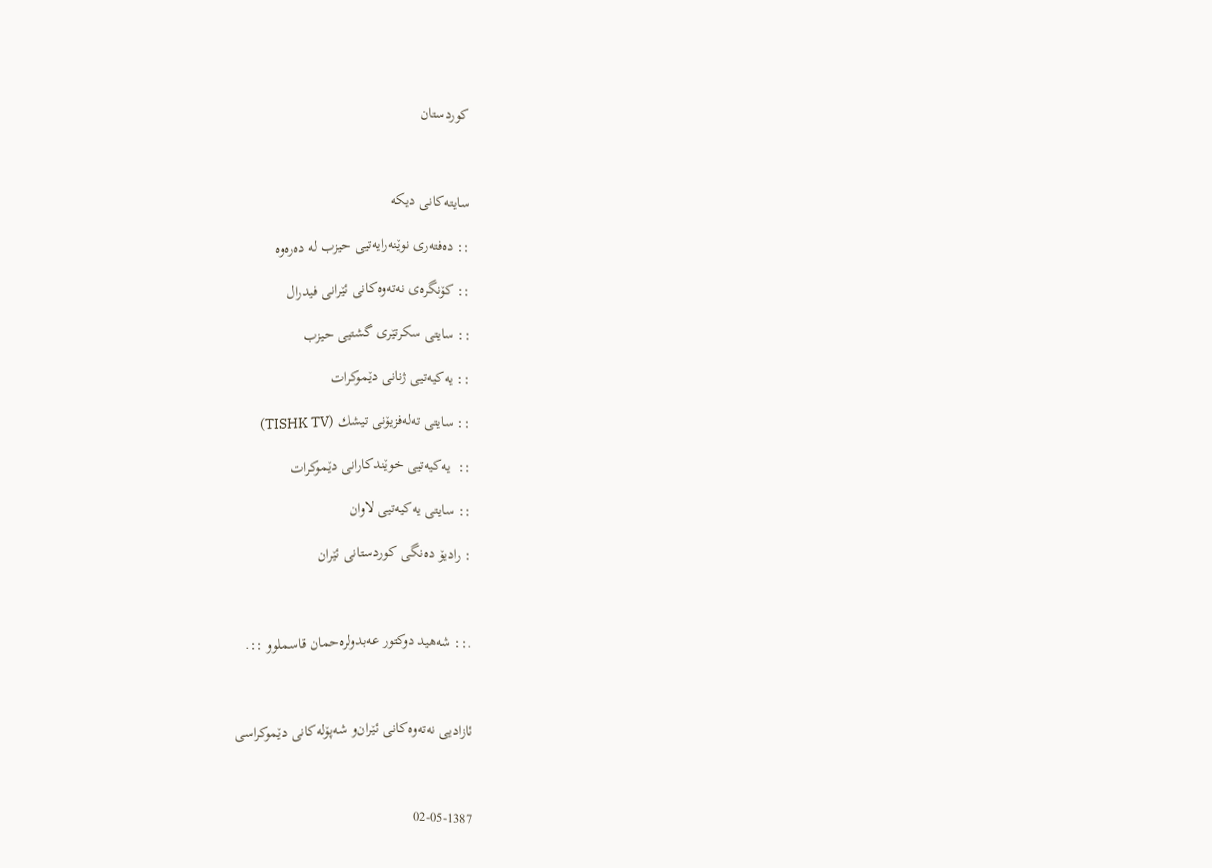كوردستان



سایته‌کانی دیکه

:: ده‌فته‌ری نوێنه‌رایه‌تیی حیزب له ده‌ره‌وه

:: كۆنگره‌ی‌ نه‌ته‌وه‌كانی‌ ئێرانی‌ فیدرال

:: سایتی سکرتێری گشتیی حیزب

:: یه‌كیه‌تیی‌ ژنانی‌ دێموكرات

:: سایتی ته‌له‌فزیۆنی‌ تیشك (TISHK TV)

::  یه‌كیه‌تیی‌ خوێندكارانی‌ دێموكرات

:: سایتی یه‌کیه‌تیی لاوان

: رادیۆ ده‌نگی كوردستانی‌ ئێران



.:: شه‌هید دوکتور عه‌بدولره‌حمان قاسملوو ::.



ئازادیی‌ نه‌ته‌وه‌كانی‌ ئێران‌و شه‌پۆله‌كانی‌ دێموكراسی



02-05-1387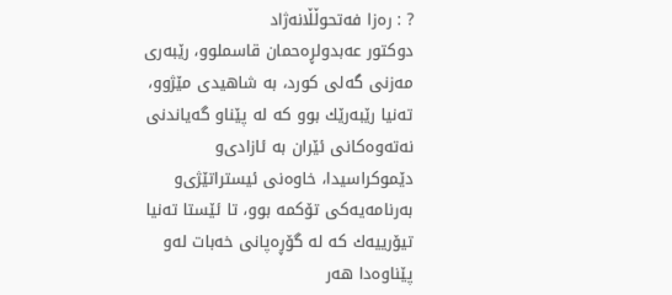? : ره‌زا فه‌تحوڵڵانه‌ژاد
دوكتور عه‌بدولڕه‌حمان قاسملوو، رێبه‌ری مه‌زنی‌ گه‌لی‌ كورد، به‌ شاهیدی‌ مێژوو، ته‌نیا رێبه‌رێك بوو كه‌ له‌ پێناو گه‌یاندنی‌ نه‌ته‌وه‌كانی‌ ئێران به‌ ئازادی‌‌و دێموكراسیدا، خاوه‌نی‌ ئیستراتێژی‌و به‌رنامه‌یه‌كی‌ تۆكمه‌ بوو، تا ئێستا ته‌نیا تیۆرییه‌ك كه‌ له‌ گۆڕه‌پانی‌ خه‌بات له‌و پێناوه‌دا هه‌ر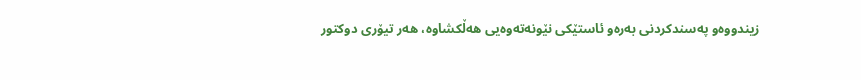زیندووه‌‌و په‌سندكردنی‌ به‌ره‌و ئاستێكی‌ نێونه‌ته‌وه‌یی‌ هه‌ڵكشاوه‌، هه‌ر تیۆری دوكتور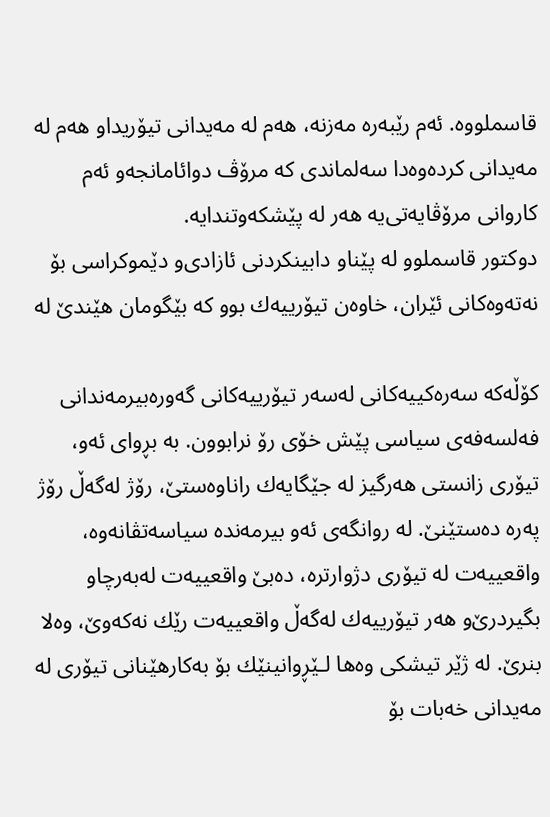قاسملووه‌. ئه‌م رێبه‌ره‌ مه‌زنه‌، هه‌م له‌ مه‌یدانی‌ تیۆریدا‌و هه‌م له‌ مه‌یدانی‌ كرده‌وه‌دا سه‌لماندی‌ كه‌ مرۆڤ دوائامانجه‌‌و ئه‌م كاروانی‌ مرۆڤایه‌تی‌یه‌ هه‌ر له‌ پێشكه‌وتندایه‌.
دوكتور قاسملوو له‌ پێناو دابینكردنی‌ ئازادی‌‌و دێموكراسی بۆ نه‌ته‌وه‌كانی‌ ئێران، خاوه‌ن تیۆرییه‌ك بوو كه‌ بێگومان هێندێ‌ له‌

كۆڵه‌كه‌ سه‌ره‌كییه‌كانی‌ له‌سه‌ر تیۆرییه‌كانی‌ گه‌وره‌بیرمه‌ندانی‌ فه‌لسه‌فه‌ی‌ سیاسی پێش خۆی رۆ نرابوون. به‌ بڕوای‌ ئه‌و، تیۆری‌ زانستی‌ هه‌رگیز له‌ جێگایه‌ك راناوه‌ستێ‌، رۆژ له‌گه‌ڵ رۆژ په‌ره‌ ده‌ستێنێ‌. له‌ روانگه‌ی‌ ئه‌و بیرمه‌نده‌ سیاسه‌تڤانه‌وه‌، واقعییه‌ت له‌ تیۆری‌ دژوارتره‌، ده‌بێ‌ واقعییه‌ت له‌به‌رچاو بگیردرێ‌‌و هه‌ر تیۆرییه‌ك له‌گه‌ڵ واقعییه‌ت رێك نه‌كه‌وێ‌، وه‌لا بنرێ‌. له‌ ژێر تیشكی‌ وه‌ها لـێڕوانینێك بۆ به‌كارهێنانی‌ تیۆری‌ له‌ مه‌یدانی‌ خه‌بات بۆ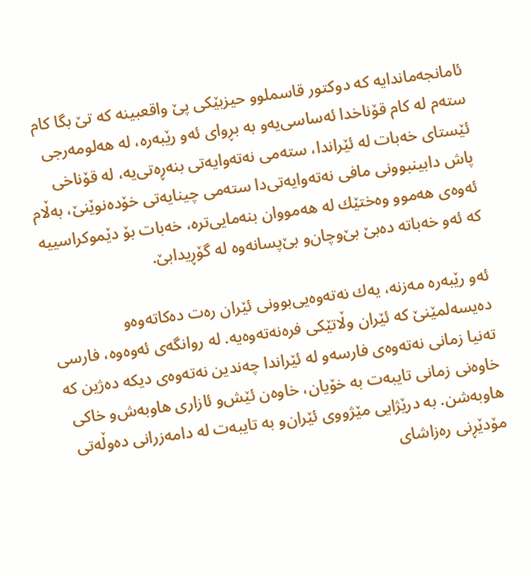ئامانجه‌ماندایه‌ كه‌ دوكتور قاسملوو حیزبێكی‌ پێ‌ واقعبینه‌ كه‌ تێ‌ بگا كام سته‌م له‌ كام قۆناخدا ئه‌ساسی‌یه‌‌و به‌ بڕوای‌ ئه‌و رێبه‌ره‌، له‌ هه‌لومه‌رجی‌ ئێستای‌ خه‌بات له‌ ئێراندا، سته‌می‌ نه‌ته‌وایه‌تی‌ بنه‌ڕه‌تی‌یه‌، له‌ قۆناخی‌ پاش دابینبوونی‌ مافی‌ نه‌ته‌وایه‌تی‌دا سته‌می‌ چینایه‌تی‌ خۆده‌نوێنێ‌، به‌ڵام ئه‌وه‌ی‌ هه‌موو وه‌ختێك له‌ هه‌مووان بنه‌مایی‌تره‌، خه‌بات بۆ دێموكراسییه‌ كه‌ ئه‌و خه‌باته‌ ده‌بێ‌ بێ‌وچان‌و بێ‌پسانه‌وه‌ له‌ گۆڕیدابێ‌.

ئه‌و رێبه‌ره‌ مه‌زنه‌، یه‌ك نه‌ته‌وه‌یی‌بوونی‌ ئێران ره‌ت ده‌كاته‌وه‌‌و ده‌یسه‌لمێنێ‌ كه‌ ئێران وڵاتێكی‌ فره‌نه‌ته‌وه‌یه‌. له‌ روانگه‌ی‌ ئه‌وه‌وه‌، فارسی‌ ته‌نیا زمانی‌ نه‌ته‌وه‌ی‌ فارسه‌‌و له‌ ئێراندا چه‌ندین نه‌ته‌وه‌ی‌ دیكه‌ ده‌ژین كه‌ خاوه‌نی‌ زمانی‌ تایبه‌ت به‌ خۆیان، خاوه‌ن ئێش‌و ئازاری‌ هاوبه‌ش‌و خاكی‌ هاوبه‌شن. به‌ درێژایی‌ مێژووی‌ ئێران‌و به‌ تایبه‌ت له‌ دامه‌زرانی‌ ده‌وڵه‌تی‌ مۆدێڕنی‌ ره‌زاشای‌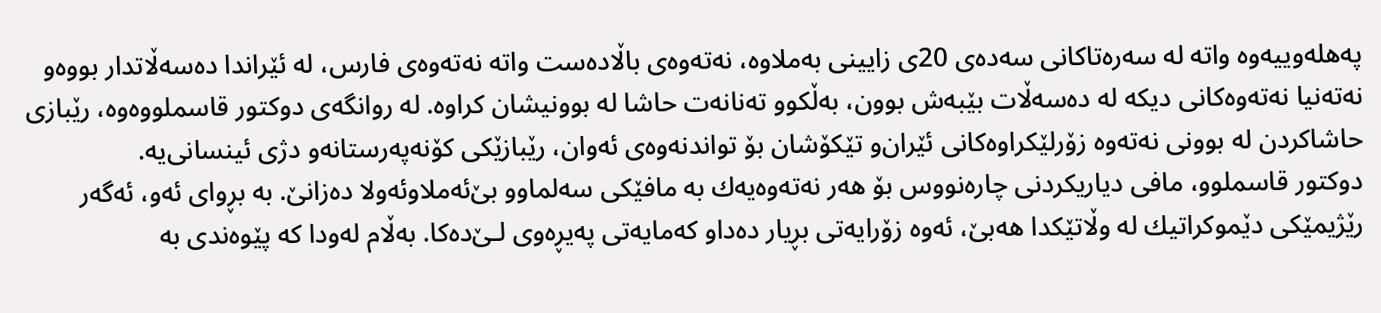په‌هله‌وییه‌وه‌ واته‌ له‌ سه‌ره‌تاكانی‌ سه‌ده‌ی‌ 20ی‌ زایینی‌ به‌ملاوه‌، نه‌ته‌وه‌ی‌ باڵاده‌ست واته‌ نه‌ته‌وه‌ی فارس، له‌ ئێراندا ده‌سه‌ڵاتدار بووه‌‌و نه‌ته‌نیا نه‌ته‌وه‌كانی‌ دیكه‌ له‌ ده‌سه‌ڵات بێبه‌ش بوون، به‌ڵكوو ته‌نانه‌ت حاشا له‌ بوونیشان كراوه‌. له‌ روانگه‌ی‌ دوكتور قاسملووه‌وه‌، رێبازی‌ حاشاكردن له‌ بوونی‌ نه‌ته‌وه‌ زۆرلێكراوه‌كانی‌ ئێران‌و تێكۆشان بۆ تواندنه‌وه‌ی‌ ئه‌وان، رێبازێكی‌ كۆنه‌په‌رستانه‌‌و دژی‌ ئینسانی‌یه‌.
دوكتور قاسملوو، مافی‌ دیاریكردنی‌ چاره‌نووس بۆ هه‌ر نه‌ته‌وه‌یه‌ك به‌ مافێكی‌ سه‌لماوو بێ‌ئه‌ملاوئه‌ولا ده‌زانێ‌. به‌ بڕوای‌ ئه‌و، ئه‌گه‌ر رێژیمێكی‌ دێموكراتیك له‌ وڵاتێكدا هه‌بێ‌، ئه‌وه‌ زۆرایه‌تی‌ بڕیار ده‌دا‌و كه‌مایه‌تی‌ په‌یڕه‌وی‌ لـێ‌ده‌كا. به‌ڵام له‌ودا كه‌ پێوه‌ندی‌ به‌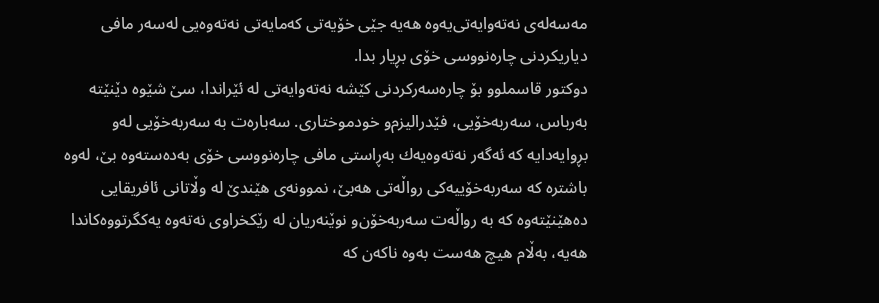مه‌سه‌له‌ی‌ نه‌ته‌وایه‌تی‌یه‌وه‌ هه‌یه‌ جێی‌ خۆیه‌تی‌ كه‌مایه‌تی‌ نه‌ته‌وه‌یی‌ له‌سه‌ر مافی‌ دیاریكردنی‌ چاره‌نووسی خۆی بڕیار بدا.
دوكتور قاسملوو بۆ چاره‌سه‌ركردنی‌ كێشه‌ نه‌ته‌وایه‌تی‌ له‌ ئێراندا، سێ‌ شێوه‌ دێنێته‌ به‌رباس، سه‌ربه‌خۆیی‌، فێدرالیزم‌و خودموختاری‌. سه‌باره‌ت به‌ سه‌ربه‌خۆیی‌ له‌و بڕوایه‌دایه‌ كه‌ ئه‌گه‌ر نه‌ته‌وه‌یه‌ك به‌ڕاستی‌ مافی‌ چاره‌نووسی خۆی به‌ده‌سته‌وه‌ بێ‌، له‌وه‌ باشتره‌ كه‌ سه‌ربه‌خۆییه‌كی‌ رواڵه‌تی‌ هه‌بێ‌، نموونه‌ی‌ هێندێ‌ له‌ وڵاتانی‌ ئافریقایی‌ ده‌هێنێته‌وه‌ كه‌ به‌ رواڵه‌ت سه‌ربه‌خۆن‌و نوێنه‌ریان له‌ رێكخراوی‌ نه‌ته‌وه‌ یه‌كگرتووه‌كاندا هه‌یه‌، به‌ڵام هیچ هه‌ست به‌وه‌ ناكه‌ن كه‌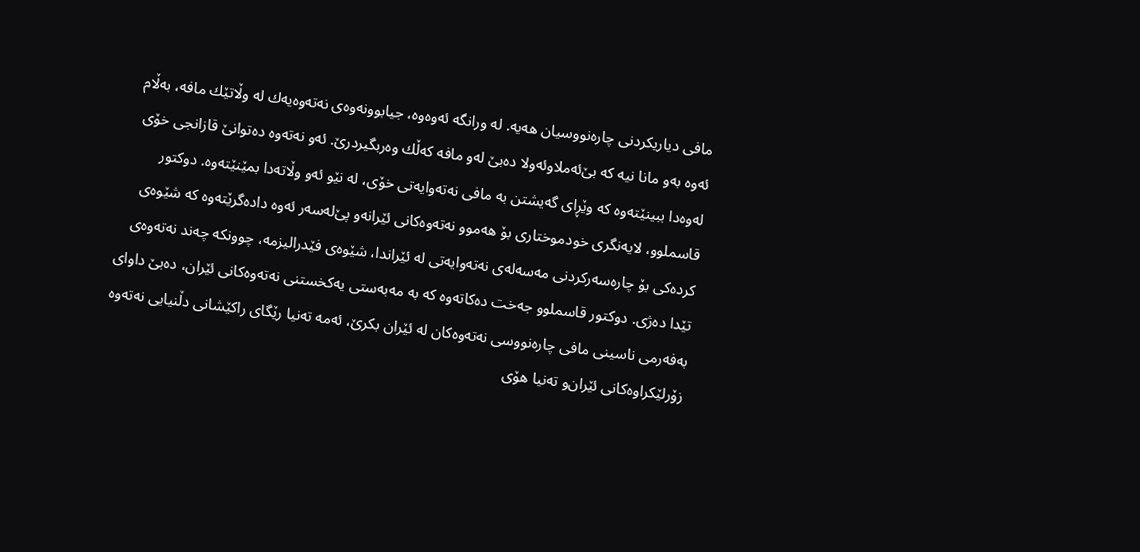مافی‌ دیاریكردنی‌ چاره‌نووسیان هه‌یه‌. له‌ ورانگه‌ ئه‌وه‌وه‌، جیابوونه‌وه‌ی‌ نه‌ته‌وه‌یه‌ك له‌ وڵاتێك مافه‌، به‌ڵام ئه‌وه‌ به‌و مانا نیه‌ كه‌ بێ‌ئه‌ملاوئه‌ولا ده‌بێ‌ له‌و مافه‌ كه‌ڵك وه‌ربگیردرێ‌. ئه‌و نه‌ته‌وه‌ ده‌توانێ‌ قازانجی‌ خۆی له‌وه‌دا ببینێته‌وه‌ كه‌ وێڕای‌ گه‌یشتن به‌ مافی‌ نه‌ته‌وایه‌تی‌ خۆی، له‌ نێو ئه‌و وڵاته‌دا بمێنێته‌وه‌. دوكتور قاسملوو، لایه‌نگری‌ خودموختاری‌ بۆ هه‌موو نه‌ته‌وه‌كانی‌ ئێرانه‌‌و پێ‌له‌سه‌ر ئه‌وه‌ داده‌گرێته‌وه‌ كه‌ شێوه‌ی‌ كرده‌كی‌ بۆ چاره‌سه‌ركردنی‌ مه‌سه‌له‌ی‌ نه‌ته‌وایه‌تی‌ له‌ ئێراندا، شێوه‌ی‌ فێدرالیزمه‌، چوونكه‌ چه‌ند نه‌ته‌وه‌ی‌ تێدا ده‌ژی‌. دوكتور قاسملوو جه‌خت ده‌كاته‌وه‌ كه‌ به‌ مه‌به‌ستی‌ یه‌كخستنی‌ نه‌ته‌وه‌كانی‌ ئێران، ده‌بێ‌ داوای‌ به‌فه‌رمی‌ ناسینی‌ مافی‌ چاره‌نووسی نه‌ته‌وه‌كان له‌ ئێران بكرێ‌، ئه‌مه‌ ته‌نیا رێگای‌ راكێشانی‌ دڵنیایی‌ نه‌ته‌وه‌ زۆرلێكراوه‌كانی‌ ئێران‌و ته‌نیا هۆی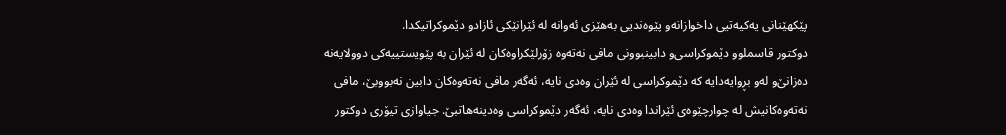پێكهێنانی‌ یه‌كیه‌تیی‌ داخوازانه‌‌و پێوه‌ندیی‌ به‌هێزی‌ ئه‌وانه‌ له‌ ئێرانێكی‌ ئازاد‌و دێموكراتیكدا.
دوكتور قاسملوو دێموكراسی‌و دابینبوونی‌ مافی‌ نه‌ته‌وه‌ زۆرلێكراوه‌كان له‌ ئێران به‌ پێویستییه‌كی‌ دوولایه‌نه‌ ده‌زانێ‌‌و له‌و بڕوایه‌دایه‌ كه‌ دێموكراسی له‌ ئێران وه‌دی‌ نایه‌، ئه‌گه‌ر مافی‌ نه‌ته‌وه‌كان دابین نه‌بووبێ‌، مافی‌ نه‌ته‌وه‌كانیش له‌ چوارچێوه‌ی‌ ئێراندا وه‌دی‌ نایه‌، ئه‌گه‌ر دێموكراسی وه‌دینه‌هاتبێ‌. جیاوازی‌ تیۆری دوكتور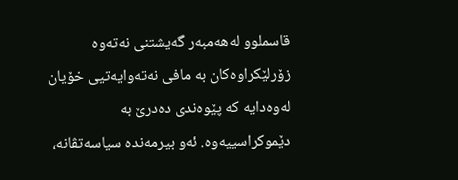قاسملوو له‌هه‌مبه‌ر گه‌یشتنی‌ نه‌ته‌وه‌ زۆرلێكراوه‌كان به‌ مافی‌ نه‌ته‌وایه‌تیی خۆیان له‌وه‌دایه‌ كه‌ پێوه‌ندی‌ ده‌درێ‌ به‌ دێموكراسییه‌وه‌. ئه‌و بیرمه‌نده‌ سیاسه‌تڤانه‌،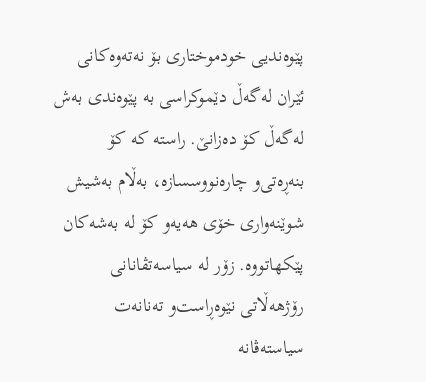پێوه‌ندیی‌ خودموختاری‌ بۆ نه‌ته‌وه‌كانی‌ ئێران له‌گه‌ڵ دێموكراسی به‌ پێوه‌ندی‌ به‌ش له‌گه‌ڵ كۆ ده‌زانێ‌. راسته‌ كه‌ كۆ بنه‌ڕه‌تی‌‌و چاره‌نووسسازه‌، به‌ڵام به‌شیش شوێنه‌واری‌ خۆی هه‌یه‌‌و كۆ له‌ به‌شه‌كان پێكهاتووه‌. زۆر له‌ سیاسه‌تڤانانی‌ رۆژهه‌ڵاتی‌ نێوه‌ڕاست‌و ته‌نانه‌ت سیاسته‌ڤانه‌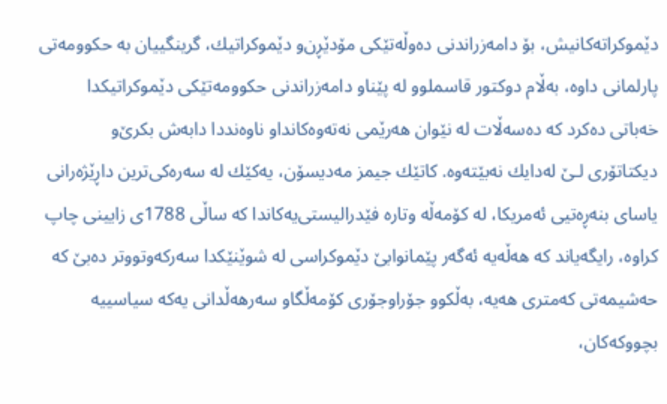دێموكراته‌كانیش، بۆ دامه‌زراندنی‌ ده‌وڵه‌تێكی‌ مۆدێڕن‌و دێموكراتیك، گرینگییان به‌ حكوومه‌تی‌ پارلمانی‌ داوه‌، به‌ڵام دوكتور قاسملوو له‌ پێناو دامه‌زراندنی‌ حكوومه‌تێكی‌ دێموكراتیكدا خه‌باتی‌ ده‌كرد كه‌ ده‌سه‌ڵات له‌ نێوان هه‌رێمی‌ نه‌ته‌وه‌كاندا‌و ناوه‌نددا دابه‌ش بكرێ‌‌و دیكتاتۆری‌ لـێ‌ له‌دایك نه‌بێته‌وه‌. كاتێك جیمز مه‌دیسۆن، یه‌كێك له‌ سه‌ره‌كی‌ترین داڕێژه‌رانی‌ یاسای بنه‌ڕه‌تیی‌ ئه‌مریكا، له‌ كۆمه‌ڵه‌ وتاره‌ فێدرالیستی‌یه‌كاندا كه‌ ساڵی‌ 1788ی‌ زایینی‌ چاپ كراوه‌، رایگه‌یاند كه‌ هه‌ڵه‌یه‌ ئه‌گه‌ر پێمانوابێ‌ دێموكراسی له‌ شوێنێكدا سه‌ركه‌وتووتر ده‌بێ‌ كه‌ حه‌شیمه‌تی‌ كه‌متری‌ هه‌یه‌، به‌ڵكوو جۆراوجۆری‌ كۆمه‌ڵگا‌و سه‌رهه‌ڵدانی‌ یه‌كه‌ سیاسییه‌ بچووكه‌كان،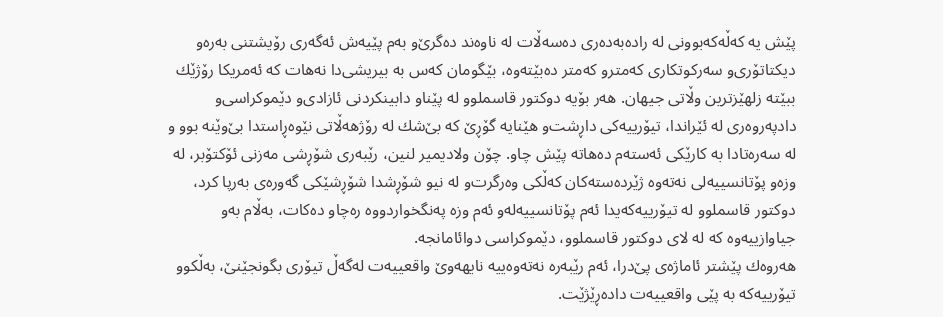پێش یه‌ كه‌ڵه‌كه‌بوونی‌ له‌ راده‌به‌ده‌ری‌ ده‌سه‌ڵات له‌ ناوه‌ند ده‌گرێ‌‌و به‌م پێیه‌ش ئه‌گه‌ری‌ رۆیشتنی‌ به‌ره‌و دیكتاتۆری‌‌و سه‌ركوتكاری‌ كه‌متر‌و كه‌متر ده‌بێته‌وه‌، بێگومان كه‌س به‌ بیریشی‌دا نه‌هات كه‌ ئه‌مریكا رۆژێك ببێته‌ زلهێزترین وڵاتی‌ جیهان. هه‌ر بۆیه‌ دوكتور قاسملوو له‌ پێناو دابینكردنی‌ ئازادی‌‌و دێموكراسی‌و دادپه‌روه‌ری‌ له‌ ئێراندا، تیۆرییه‌كی‌ داڕشت‌و هێنایه‌ گۆڕێ‌ كه‌ بێ‌شك له‌ رۆژهه‌ڵاتی‌ نێوه‌ڕاستدا بێ‌وێنه‌ بوو و له‌ سه‌ره‌تادا به‌ كارێكی‌ ئه‌سته‌م ده‌هاته‌ پێش چاو. چۆن ولادیمیر لنین، رێبه‌ری‌ شۆڕشی مه‌زنی‌ ئۆكتۆبر، له‌ وزه‌‌و پۆتانسییه‌لی‌ نه‌ته‌وه‌ ژێرده‌سته‌كان كه‌ڵكی‌ وه‌رگرت‌و له‌ نیو شۆڕشدا شۆڕشێكی‌ گه‌وره‌ی‌ به‌رپا كرد، دوكتور قاسملوو له‌ تیۆرییه‌كه‌یدا ئه‌م پۆتانسییه‌له‌‌و ئه‌م وزه‌ په‌نگخواردووه‌ ره‌چاو ده‌كات، به‌ڵام به‌و جیاوازییه‌وه‌ كه‌ له‌ لای‌ دوكتور قاسملوو، دێموكراسی دوائامانجه‌.
هه‌روه‌ك پێشتر ئاماژه‌ی‌ پێ‌درا، ئه‌م رێبه‌ره‌ نه‌ته‌وه‌ییه‌ نایهه‌وێ‌ واقعییه‌ت له‌گه‌ڵ تیۆری بگونجێنێ‌، به‌ڵكوو تیۆرییه‌كه‌ به‌ پێی‌ واقعییه‌ت داده‌ڕێژێت.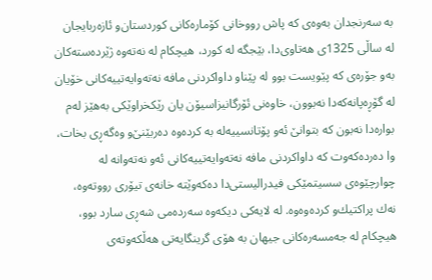به‌ سه‌رنجدان به‌وه‌ی‌ كه‌ پاش رووخانی‌ كۆماره‌كانی‌ كوردستان‌و ئازه‌ربایجان له‌ ساڵی‌ 1325ی‌ هه‌تاوی‌دا، بێجگه‌ له‌ كورد، هیچكام له‌ نه‌ته‌وه‌ ژێرده‌سته‌كان به‌و جۆره‌ی‌ كه‌ پێویست بوو له‌ پێناو داواكردنی‌ مافه‌ نه‌ته‌وایه‌تییه‌كانی‌ خۆیان له‌ گۆڕه‌پانه‌كه‌دا نه‌بوون، خاوه‌نی‌ ئۆرگانیزاسیۆن یان رێكخراوێكی‌ به‌هێز له‌م بواره‌دا نه‌بون كه‌ بتوانێ‌ ئه‌و پۆتانسییه‌له‌ به‌ كرده‌وه‌ ده‌ربێنێ‌‌و وه‌گه‌ڕی‌ بخات، وا ده‌رده‌كه‌وت كه‌ داواكردنی‌ مافه‌ نه‌ته‌وایه‌تییه‌كانی‌ ئه‌و نه‌ته‌وانه‌ له‌ چوارچێوه‌ی‌ سسیتمێكی‌ فیدرالیستی‌دا ده‌كه‌وێته‌ خانه‌ی‌ تیۆری رووته‌وه‌، نه‌ك پراكتیك‌و كرده‌وه‌وه‌. له‌ لایه‌كی‌ دیكه‌وه‌ سه‌رده‌می‌ شه‌ڕی‌ سارد بوو، هیچكام له‌ جه‌مسه‌ره‌كانی‌ جیهان به‌ هۆی گرینگایه‌تی‌ هه‌ڵكه‌وته‌ی‌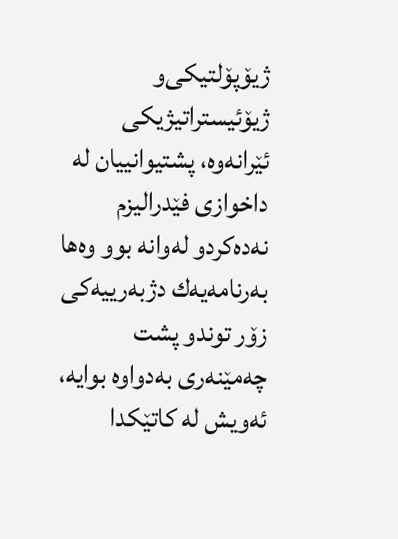ژیۆپۆلتیكی‌‌و ژیۆئیستراتیژیكی‌ ئێرانه‌وه‌، پشتیوانییان له‌ داخوازی‌ فێدرالیزم نه‌ده‌كرد‌و له‌وانه‌ بوو وه‌ها به‌رنامه‌یه‌ك دژبه‌رییه‌كی‌ زۆر توند‌و پشت چه‌مێنه‌ری‌ به‌دواوه‌ بوایه‌، ئه‌ویش له‌ كاتێكدا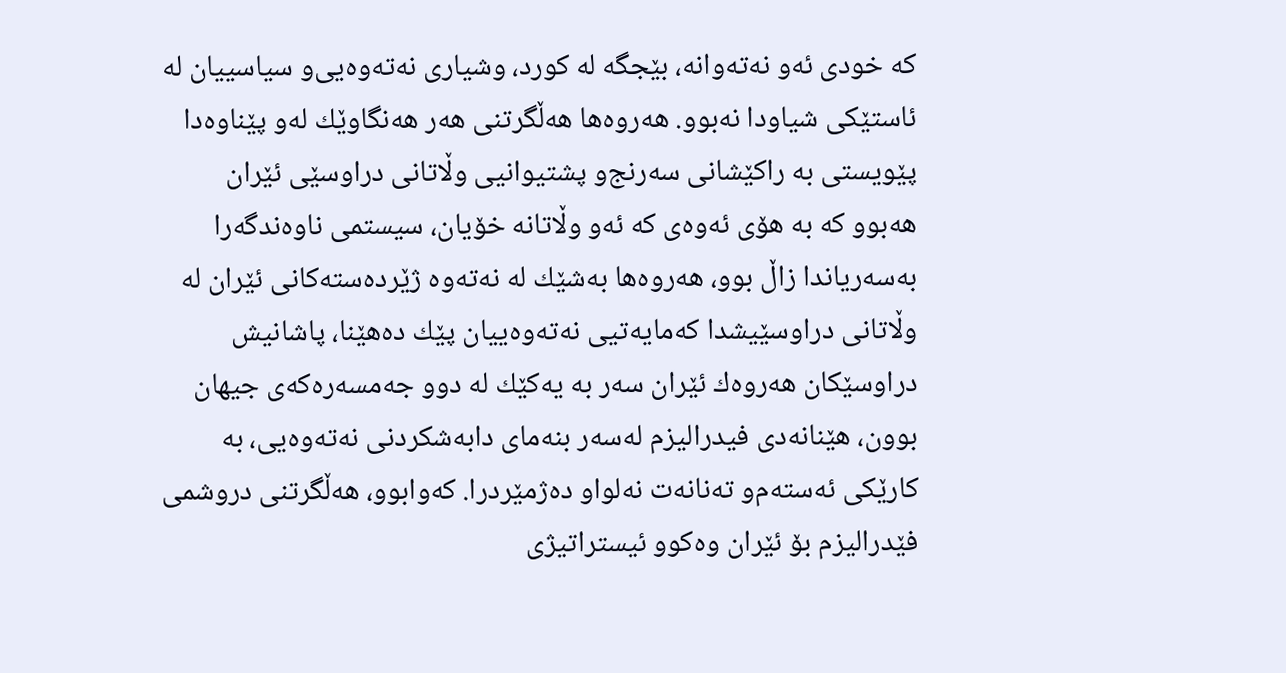كه‌ خودی‌ ئه‌و نه‌ته‌وانه‌، بێجگه‌ له‌ كورد، وشیاری‌ نه‌ته‌وه‌یی‌‌و سیاسییان له‌ ئاستێكی‌ شیاودا نه‌بوو. هه‌روه‌ها هه‌ڵگرتنی‌ هه‌ر هه‌نگاوێك له‌و پێناوه‌دا پێویستی‌ به‌ راكێشانی‌ سه‌رنج‌و پشتیوانیی‌ وڵاتانی‌ دراوسێی‌ ئێران هه‌بوو كه‌ به‌ هۆی ئه‌وه‌ی‌ كه‌ ئه‌و وڵاتانه‌ خۆیان، سیستمی‌ ناوه‌ندگه‌را به‌سه‌ریاندا زاڵ بوو، هه‌روه‌ها به‌شێك له‌ نه‌ته‌وه‌ ژێرده‌سته‌كانی‌ ئێران له‌ وڵاتانی‌ دراوسێیشدا كه‌مایه‌تیی‌ نه‌ته‌وه‌ییان پێك ده‌هێنا، پاشانیش دراوسێكان هه‌روه‌ك ئێران سه‌ر به‌ یه‌كێك له‌ دوو جه‌مسه‌ره‌كه‌ی‌ جیهان بوون، هێنانه‌دی‌ فیدرالیزم له‌سه‌ر بنه‌مای‌ دابه‌شكردنی‌ نه‌ته‌وه‌یی‌، به‌ كارێكی‌ ئه‌سته‌م‌و ته‌نانه‌ت نه‌لواو ده‌ژمێردرا. كه‌وابوو، هه‌ڵگرتنی‌ دروشمی‌ فێدرالیزم بۆ ئێران وه‌كوو ئیستراتیژی‌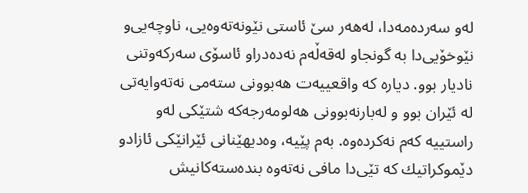له‌و سه‌رده‌مه‌دا، له‌هه‌ر سێ‌ ئاستی‌ نێونه‌ته‌وه‌یی‌، ناوچه‌یی‌‌و نێوخۆیی‌دا به‌ گونجاو له‌قه‌ڵه‌م نه‌ده‌دراو ئاسۆی‌ سه‌ركه‌وتنی‌ نادیار بوو. دیاره‌ كه‌ واقعییه‌ت هه‌بوونی‌ سته‌می‌ نه‌ته‌وایه‌تی‌ له‌ ئێران بوو و له‌بارنه‌بوونی‌ هه‌لومه‌رجه‌كه‌ شتێكی‌ له‌و راستییه‌ كه‌م نه‌كرده‌وه‌. به‌م پێیه‌، وه‌دیهێنانی‌ ئێرانێكی‌ ئازاد‌و دێموكراتیك كه‌ تێی‌دا مافی‌ نه‌ته‌وه‌ بنده‌سته‌كانیش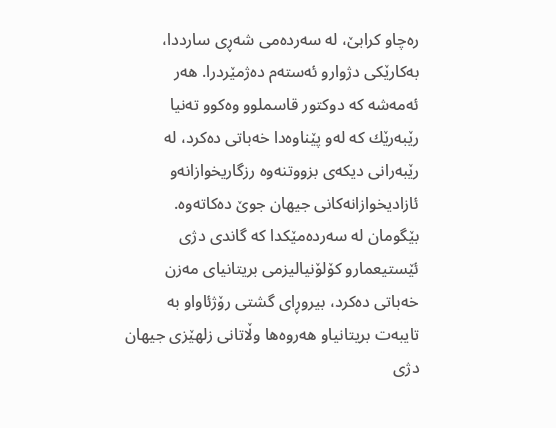ره‌چاو كرابێ‌، له‌ سه‌رده‌می‌ شه‌ڕی‌ سارددا، به‌كارێكی‌ دژوارو ئه‌سته‌م ده‌ژمێردرا. هه‌ر ئه‌مه‌شه‌ كه‌ دوكتور قاسملوو وه‌كوو ته‌نیا رێبه‌رێك كه‌ له‌و پێناوه‌دا خه‌باتی‌ ده‌كرد، له‌ رێبه‌رانی‌ دیكه‌ی‌ بزووتنه‌وه‌ رزگاریخوازانه‌‌و ئازادیخوازانه‌كانی‌ جیهان جوێ‌ ده‌كاته‌وه‌. بێگومان له‌ سه‌رده‌مێكدا كه‌ گاندی‌ دژی‌ ئێستیعمار‌و كۆلۆنیالیزمی‌ بریتانیای‌ مه‌زن خه‌باتی‌ ده‌كرد، بیروڕای‌ گشتی‌ رۆژئاوا‌و به‌ تایبه‌ت بریتانیا‌و هه‌روه‌ها وڵاتانی‌ زلهێزی‌ جیهان دژی‌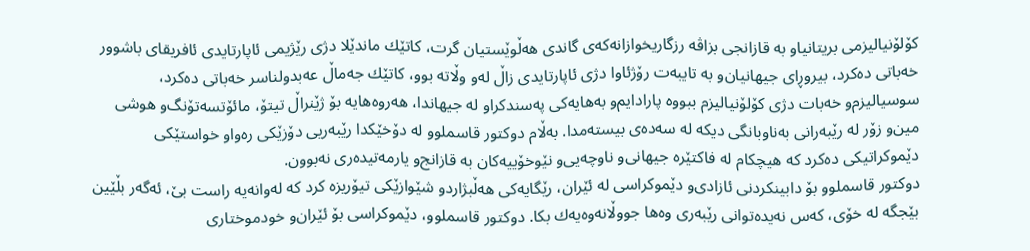كۆلۆنیالیزمی‌ بریتانیا‌و به‌ قازانجی‌ بزاڤه‌ رزگاریخوازانه‌كه‌ی‌ گاندی‌ هه‌ڵوێستیان گرت، كاتێك ماندێلا دژی‌ رێژیمی‌ ئاپارتایدی‌ ئافریقای‌ باشوور خه‌باتی‌ ده‌كرد، بیروڕای‌ جیهانیان‌و به‌ تایبه‌ت رۆژئاوا دژی‌ ئاپارتایدی‌ زاڵ له‌و وڵاته‌ بوو، كاتێك جه‌ماڵ عه‌بدولناسر خه‌باتی‌ ده‌كرد، سوسیالیزم‌و خه‌بات دژی‌ كۆلۆنیالیزم ببووه‌ پارادایم‌و به‌هایه‌كی‌ په‌سندكراو له‌ جیهاندا، هه‌روه‌هایه‌ بۆ ژێنراڵ تیتۆ، مائۆتسه‌تۆنگ‌و هوشی مین‌و زۆر له‌ رێبه‌رانی‌ به‌ناوبانگی‌ دیكه‌ له‌ سه‌ده‌ی‌ بیسته‌مدا. به‌ڵام دوكتور قاسملوو له‌ دۆخێكدا رێبه‌ریی‌ دۆزێكی‌ ره‌واو خواستێكی‌ دێموكراتیكی‌ ده‌كرد كه‌ هیچكام له‌ فاكتێره‌ جیهانی‌‌و ناوچه‌یی‌‌و نێوخۆییه‌كان به‌ قازانج‌و یارمه‌تیده‌ری‌ نه‌بوون.
دوكتور قاسملوو بۆ دابینكردنی‌ ئازادی‌‌و دێموكراسی له‌ ئێران، رێگایه‌كی‌ هه‌ڵبژارد‌و شێوازێكی‌ تیۆریزه‌ كرد كه‌ له‌وانه‌یه‌ راست بێ‌، ئه‌گه‌ر بڵێین بێجگه‌ له‌ خۆی، كه‌س نه‌یده‌توانی‌ رێبه‌ری‌ وه‌ها جووڵانه‌وه‌یه‌ك بكا. دوكتور قاسملوو، دێموكراسی بۆ ئێران‌و خودموختاری‌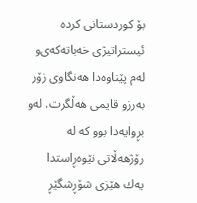بۆ كوردستانی‌ كرده‌ ئیستراتیژی‌ خه‌باته‌كه‌ی‌‌و له‌م پێناوه‌دا هه‌نگاوی‌ زۆر به‌رز‌و قایمی‌ هه‌ڵگرت. له‌و بڕوایه‌دا بوو كه‌ له‌ رۆژهه‌ڵاتی‌ نێوه‌ڕاستدا یه‌ك هێزی‌ شۆڕشگێڕ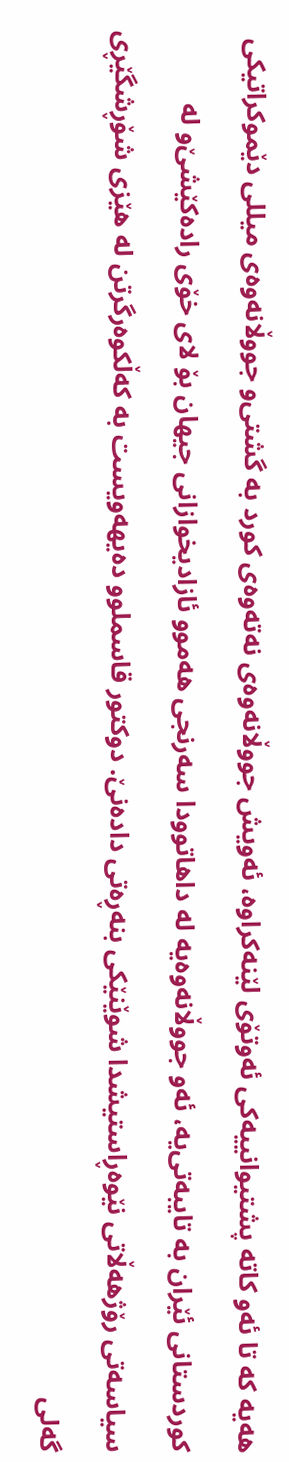هه‌یه‌ كه‌ تا ئه‌و كاته‌ پشتیوانییه‌كی‌ ئه‌وتۆی‌ لێنه‌كراوه‌، ئه‌ویش جووڵانه‌وه‌ی‌ نه‌ته‌وه‌ی‌ كورد به‌ گشتی‌‌و جووڵانه‌وه‌ی‌ میللی‌ دێموكراتیكی‌ كوردستانی‌ ئێران به‌ تایبه‌تی‌یه‌، ئه‌و جووڵانه‌وه‌یه‌ له‌ داهاتوودا سه‌رنجی‌ هه‌موو ئازادیخوازانی‌ جیهان بۆ لای‌ خۆی راده‌كێشێ‌‌و له‌ سیاسه‌تی‌ رۆژهه‌ڵاتی‌ نێوه‌ڕاستیشدا شوێنێكی‌ بنه‌ڕه‌تی‌ داده‌نێ‌. دوكتور قاسملوو ده‌یهه‌ویست به‌ كه‌ڵكوه‌رگرتن له‌ هێزی‌ شۆڕشگێڕی‌ گه‌لی‌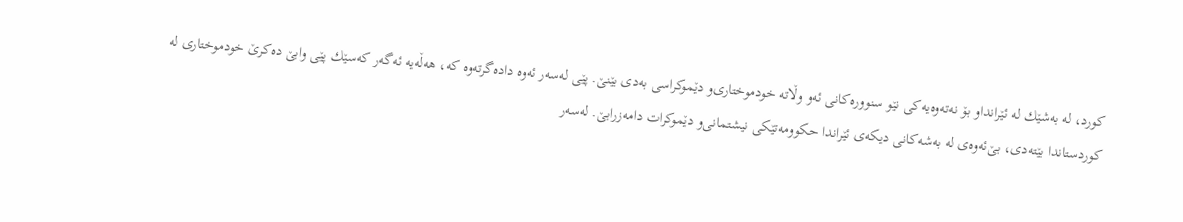كورد، له‌ به‌شێك له‌ ئێراندا‌و بۆ نه‌ته‌وه‌یه‌كی‌ نێو سنووره‌كانی‌ ئه‌و وڵاته‌ خودموختاری‌‌و دێموكراسی به‌دی‌ بێنێ‌. پێی‌ له‌سه‌ر ئه‌وه‌ داده‌گرته‌وه‌ كه‌، هه‌ڵه‌یه‌ ئه‌گه‌ر كه‌سێك پێی‌ وابێ‌ ده‌كرێ‌ خودموختاری‌ له‌ كوردستاندا بێته‌دی‌، بێ‌ئه‌وه‌ی‌ له‌ به‌شه‌كانی‌ دیكه‌ی‌ ئێراندا حكوومه‌تێكی‌ نیشتمانی‌‌و دێموكرات دامه‌زرابێ‌. له‌سه‌ر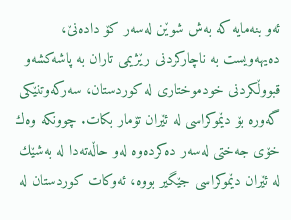ئه‌و بنه‌مایه‌ كه‌ به‌ش شوێن له‌سه‌ر كۆ داده‌نێ، ده‌یهه‌ویست به‌ ناچاركردنی‌ رێژیمی‌ تاران به‌ پاشه‌كشه‌‌و قبووڵكردنی‌ خودموختاری‌ له‌ كوردستان، سه‌ركه‌وتنێكی‌ گه‌وره‌ بۆ دێموكراسی له‌ ئێران تۆمار بكات. چوونكه‌ وه‌ك خۆی جه‌ختی‌ له‌سه‌ر ده‌كرده‌وه‌ له‌و حاڵه‌ته‌دا له‌ به‌شێك له‌ ئێران دێموكراسی جێگیر بووه‌، ئه‌وكات كوردستان له‌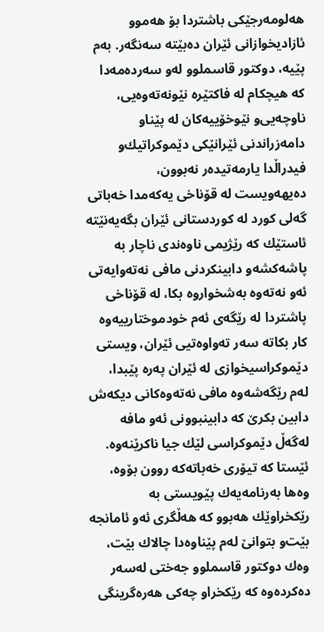هه‌لومه‌رجێكی‌ باشتردا بۆ هه‌موو ئازادیخوازانی‌ ئێران ده‌بێته‌ سه‌نگه‌ر. به‌م پێیه‌، دوكتور قاسملوو له‌و سه‌رده‌مه‌دا كه‌ هیچكام له‌ فاكتێره‌ نێونه‌ته‌وه‌یی‌، ناوچه‌یی‌‌و نێوخۆییه‌كان له‌ پێناو دامه‌زراندنی‌ ئێرانێكی‌ دێموكراتیك‌و فیدراڵدا یارمه‌تیده‌ر نه‌بوون، ده‌یهه‌ویست له‌ قۆناخی‌ یه‌كه‌مدا خه‌باتی‌ گه‌لی‌ كورد له‌ كوردستانی‌ ئێران بگه‌یه‌نێته‌ ئاستێك كه‌ رێژیمی‌ ناوه‌ندی‌ ناچار به‌ پاشه‌كشه‌‌و دابینكردنی‌ مافی‌ نه‌ته‌وایه‌تی‌ ئه‌و نه‌ته‌وه‌ به‌شخواروه‌ بكا، له‌ قۆناخی‌ پاشتردا له‌ رێگه‌ی‌ ئه‌م خودموختارییه‌وه‌ كار بكاته‌ سه‌ر ته‌واوه‌تیی‌ ئێران، ویستی‌ دێموكراسیخوازی‌ له‌ ئێران په‌ره‌ پێبدا، له‌م رێگه‌شه‌وه‌ مافی‌ نه‌ته‌وه‌كانی‌ دیكه‌ش دابین بكرێ‌ كه‌ دابینبوونی‌ ئه‌و مافه‌ له‌گه‌ڵ دێموكراسی لێك جیا ناكرێنه‌وه‌. ئێستا كه‌ تیۆری خه‌باته‌كه‌ روون بۆوه‌، وه‌ها به‌رنامه‌یه‌ك پێویستی‌ به‌ رێكخراوێك هه‌بوو كه‌ هه‌ڵگری‌ ئه‌و ئامانجه‌ بێت‌و بتوانێ‌ له‌م پێناوه‌دا چالاك بێت، وه‌ك دوكتور قاسملوو جه‌ختی‌ له‌سه‌ر ده‌كرده‌وه‌ كه‌ رێكخراو چه‌كی‌ هه‌ره‌گرینگی‌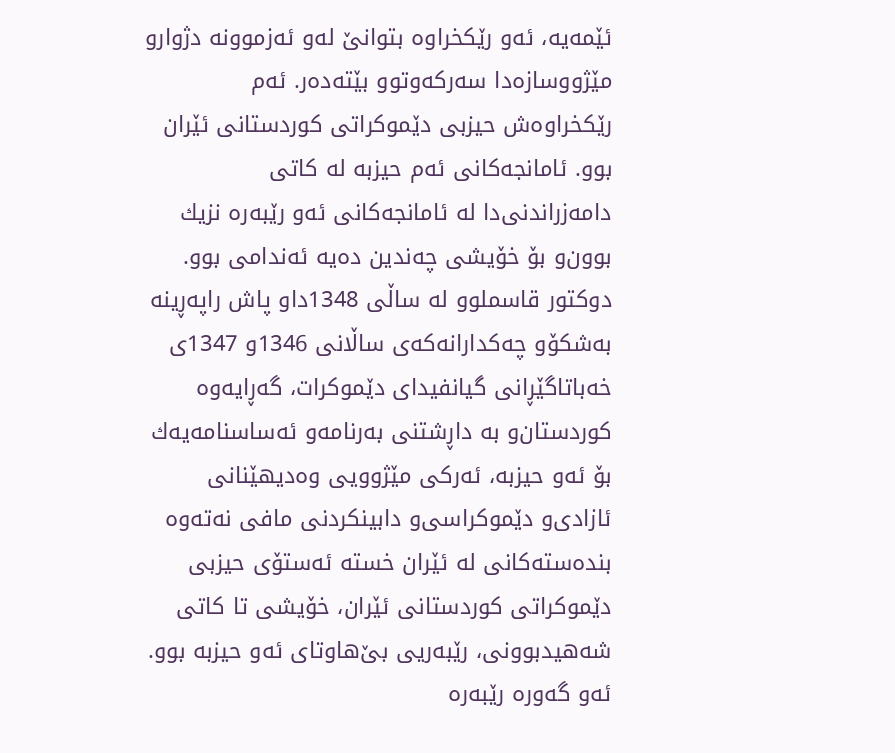ئێمه‌یه‌، ئه‌و رێكخراوه‌ بتوانێ‌ له‌و ئه‌زموونه‌ دژوارو مێژووسازه‌دا سه‌ركه‌وتوو بێته‌ده‌ر. ئه‌م رێكخراوه‌ش حیزبی‌ دێموكراتی‌ كوردستانی‌ ئێران بوو. ئامانجه‌كانی‌ ئه‌م حیزبه‌ له‌ كاتی‌ دامه‌زراندنی‌دا له‌ ئامانجه‌كانی‌ ئه‌و رێبه‌ره‌ نزیك بوون‌و بۆ خۆیشی‌ چه‌ندین ده‌یه‌ ئه‌ندامی‌ بوو. دوكتور قاسملوو له‌ ساڵی‌ 1348دا‌و پاش راپه‌ڕینه‌ به‌شكۆ‌و چه‌كدارانه‌كه‌ی‌ ساڵانی‌ 1346و 1347ی‌ خه‌باتاگێڕانی‌ گیانفیدای دێموكرات، گه‌ڕایه‌وه‌ كوردستان‌و به‌ داڕشتنی‌ به‌رنامه‌‌و ئه‌ساسنامه‌یه‌ك بۆ ئه‌و حیزبه‌، ئه‌ركی‌ مێژوویی‌ وه‌دیهێنانی‌ ئازادی‌‌و دێموكراسی‌و دابینكردنی‌ مافی‌ نه‌ته‌وه‌ بنده‌سته‌كانی‌ له‌ ئێران خسته‌ ئه‌ستۆی‌ حیزبی دێموكراتی‌ كوردستانی‌ ئێران، خۆیشی‌ تا كاتی‌ شه‌هیدبوونی‌، رێبه‌ریی‌ بێ‌هاوتای‌ ئه‌و حیزبه‌ بوو. ئه‌و گه‌وره‌ رێبه‌ره‌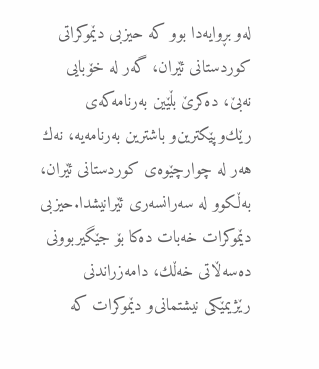له‌و بڕوایه‌دا بوو كه‌ حیزبی‌ دێموكراتی‌ كوردستانی‌ ئێران، گه‌ر له‌ خۆبایی‌ نه‌بێ‌، ده‌كرێ‌ بڵێین به‌رنامه‌كه‌ی‌ رێك‌وپێكترین‌و باشترین به‌رنامه‌یه‌، نه‌ك هه‌ر له‌ چوارچێوه‌ی‌ كوردستانی‌ ئێران، به‌ڵكوو له‌ سه‌رانسه‌ری‌ ئێرانیشدا.حیزبی‌ دێموكرات خه‌بات ده‌كا بۆ جێگیربوونی‌ ده‌سه‌ڵاتی‌ خه‌ڵك، دامه‌زراندنی‌ رێژیمێكی‌ نیشتمانی‌‌و دێموكرات كه‌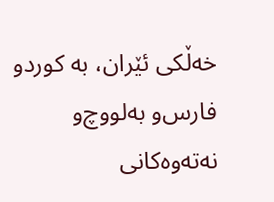خه‌ڵكی‌ ئێران، به‌ كورد‌و فارس‌و به‌لووچ‌و نه‌ته‌وه‌كانی‌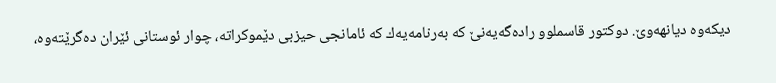دیكه‌وه‌ دیانهه‌وێ‌. دوكتور قاسملوو راده‌گه‌یه‌نێ‌ كه‌ به‌رنامه‌یه‌ك كه‌ ئامانجی‌ حیزبی‌ دێموكراته‌، چوار ئوستانی‌ ئێران ده‌گرێته‌وه‌،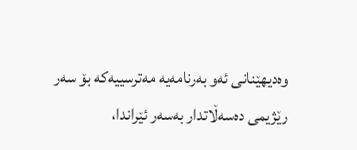وه‌دیهێنانی‌ ئه‌و به‌رنامه‌یه‌ مه‌ترسییه‌كه‌ بۆ سه‌ر رێژیمی‌ ده‌سه‌ڵاتدار به‌سه‌ر ئێراندا،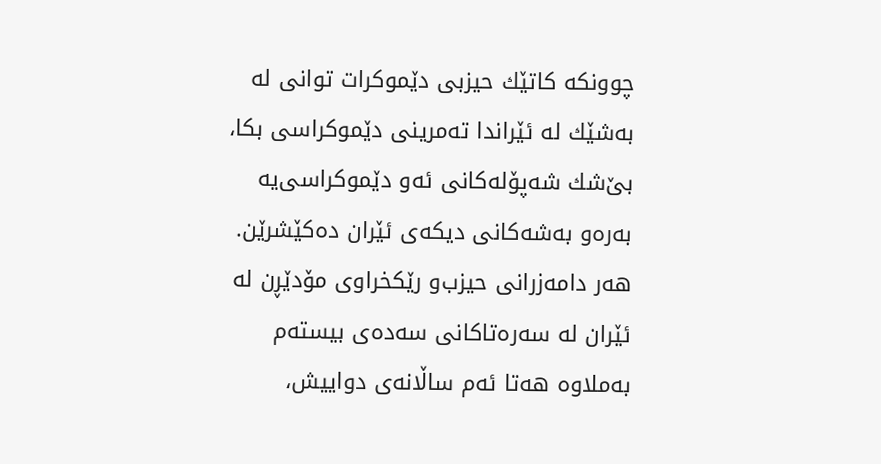چوونكه‌ كاتێك حیزبی‌ دێموكرات توانی‌ له‌ به‌شێك له‌ ئێراندا ته‌مرینی‌ دێموكراسی بكا، بێ‌شك شه‌پۆله‌كانی‌ ئه‌و دێموكراسی‌یه‌ به‌ره‌و به‌شه‌كانی‌ دیكه‌ی‌ ئێران ده‌كێشرێن.
هه‌ر دامه‌زرانی‌ حیزب‌و رێكخراوی‌ مۆدێڕن له‌ ئێران له‌ سه‌ره‌تاكانی‌ سه‌ده‌ی‌ بیسته‌م به‌ملاوه‌ هه‌تا ئه‌م ساڵانه‌ی‌ دواییش،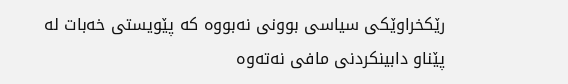رێكخراوێكی‌ سیاسی بوونی‌ نه‌بووه‌ كه‌ پێویستی‌ خه‌بات له‌ پێناو دابینكردنی‌ مافی‌ نه‌ته‌وه‌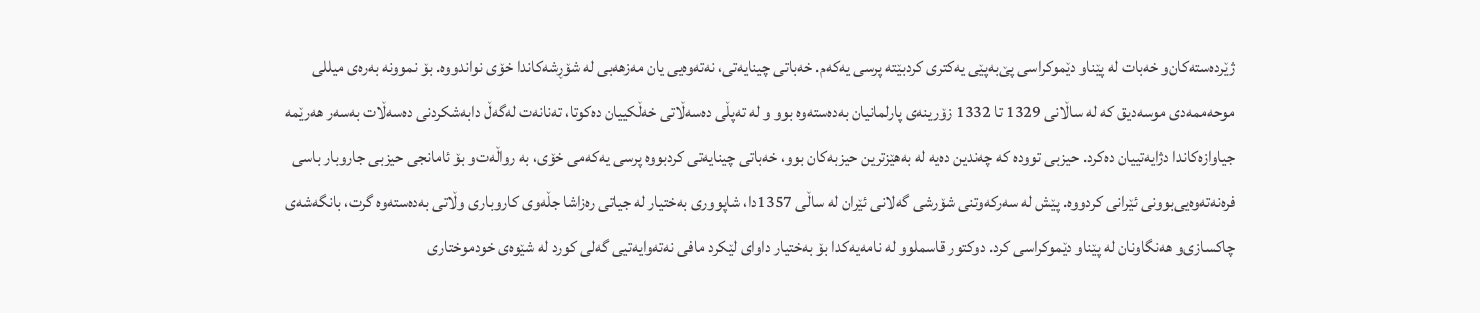ژێرده‌سته‌كان‌و خه‌بات له‌ پێناو دێموكراسی پێ‌به‌پێی‌ یه‌كتری‌ كردبێته‌ پرسی یه‌كه‌م. خه‌باتی‌ چینایه‌تی‌، نه‌ته‌وه‌یی‌ یان مه‌زهه‌بی‌ له‌ شۆڕشه‌كاندا خۆی نواندووه‌. بۆ نموونه‌ به‌ره‌ی‌ میللی‌ موحه‌ممه‌دی‌ موسه‌دیق كه‌ له‌ ساڵانی‌ 1329 تا 1332 زۆرینه‌ی‌ پارلمانیان به‌ده‌سته‌وه‌ بوو و له‌ ته‌پڵی‌ ده‌سه‌ڵاتی‌ خه‌ڵكییان ده‌كوتا، ته‌نانه‌ت له‌گه‌ڵ دابه‌شكردنی‌ ده‌سه‌ڵات به‌سه‌ر هه‌رێمه‌ جیاوازه‌كاندا دژایه‌تییان ده‌كرد. حیزبی‌ تووده‌ كه‌ چه‌ندین ده‌یه‌ له‌ به‌هێزترین حیزبه‌كان بوو، خه‌باتی‌ چینایه‌تی‌ كردبووه‌ پرسی یه‌كه‌می‌ خۆی، به‌ رواڵه‌ت‌و بۆ ئامانجی‌ حیزبی‌ جاروبار باسی فره‌نه‌ته‌وه‌یی‌بوونی‌ ئێرانی‌ كردووه‌. پێش له‌ سه‌ركه‌وتنی‌ شۆرشی گه‌لانی‌ ئێران له‌ ساڵی‌ 1357دا، شاپووری‌ به‌ختیار له‌ جیاتی‌ ره‌زاشا جڵه‌وی‌ كاروباری‌ وڵاتی‌ به‌ده‌سته‌وه‌ گرت، بانگه‌شه‌ی‌ چاكسازی‌‌و هه‌نگاونان له‌ پێناو دێموكراسی كرد. دوكتور قاسملوو له‌ نامه‌یه‌كدا بۆ به‌ختیار داوای‌ لێكرد مافی‌ نه‌ته‌وایه‌تیی‌ گه‌لی‌ كورد له‌ شێوه‌ی‌ خودموختاری‌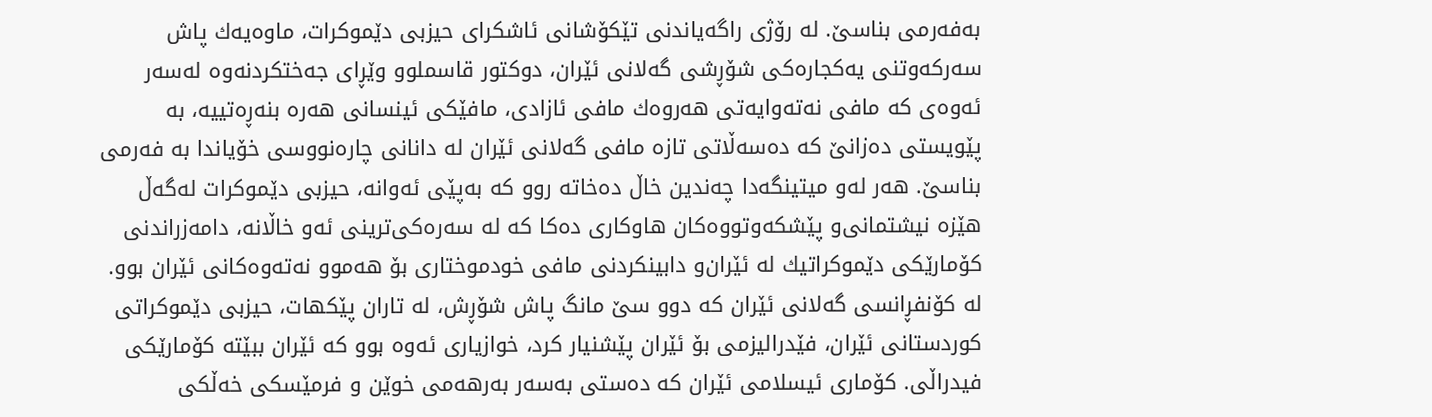به‌فه‌رمی‌ بناسێ‌. له‌ رۆژی‌ راگه‌یاندنی‌ تێكۆشانی‌ ئاشكرای‌ حیزبی‌ دێموكرات، ماوه‌یه‌ك پاش سه‌ركه‌وتنی‌ یه‌كجاره‌كی‌ شۆڕشی گه‌لانی‌ ئێران، دوكتور قاسملوو وێڕای‌ جه‌ختكردنه‌وه‌ له‌سه‌ر ئه‌وه‌ی‌ كه‌ مافی‌ نه‌ته‌وایه‌تی هه‌روه‌ك مافی‌ ئازادی‌، مافێكی‌ ئینسانی‌ هه‌ره‌ بنه‌ڕه‌تییه‌، به‌ پێویستی‌ ده‌زانێ‌ كه‌ ده‌سه‌ڵاتی‌ تازه‌ مافی‌ گه‌لانی‌ ئێران له‌ دانانی‌ چاره‌نووسی خۆیاندا به‌ فه‌رمی‌ بناسێ‌. هه‌ر له‌و میتینگه‌دا چه‌ندین خاڵ ده‌خاته‌ روو كه‌ به‌پێی‌ ئه‌وانه‌، حیزبی‌ دێموكرات له‌گه‌ڵ هێزه‌ نیشتمانی‌‌و پێشكه‌وتووه‌كان هاوكاری‌ ده‌كا كه‌ له‌ سه‌ره‌كی‌ترینی‌ ئه‌و خاڵانه‌، دامه‌زراندنی‌ كۆمارێكی‌ دێموكراتیك له‌ ئێران‌و دابینكردنی‌ مافی‌ خودموختاری‌ بۆ هه‌موو نه‌ته‌وه‌كانی‌ ئێران بوو. له‌ كۆنفڕانسی گه‌لانی‌ ئێران كه‌ دوو سێ‌ مانگ پاش شۆڕش، له‌ تاران پێكهات، حیزبی‌ دێموكراتی‌ كوردستانی‌ ئێران، فێدرالیزمی‌ بۆ ئێران پێشنیار كرد، خوازیاری‌ ئه‌وه‌ بوو كه‌ ئێران ببێته‌ كۆمارێكی‌ فیدراڵی‌. كۆماری‌ ئیسلامی‌ ئێران كه‌ ده‌ستی‌ به‌سه‌ر به‌رهه‌می‌ خوێن و فرمێسكی‌ خه‌ڵكی‌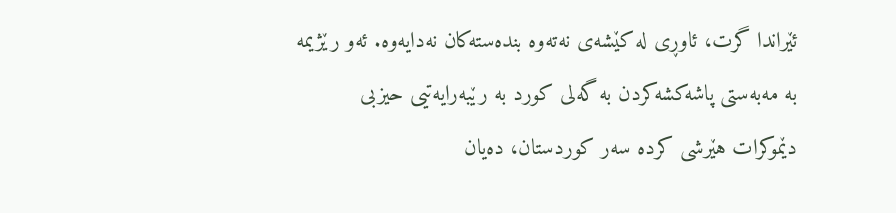ئێراندا گرت، ئاوڕی‌ له‌ كێشه‌ی‌ نه‌ته‌وه‌ بنده‌سته‌كان نه‌دایه‌وه‌. ئه‌و رێژیمه‌ به‌ مه‌به‌ستی‌ پاشه‌كشه‌كردن به‌ گه‌لی‌ كورد به‌ رێبه‌رایه‌تیی‌ حیزبی‌ دێموكرات هێرشی كرده‌ سه‌ر كوردستان، ده‌یان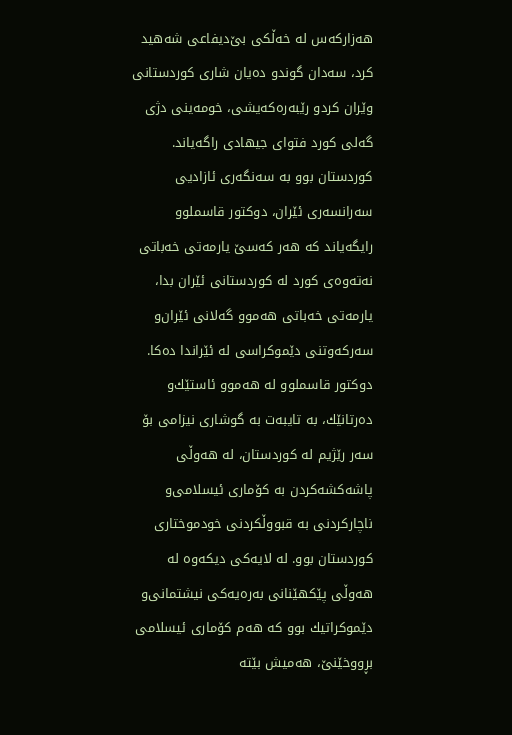هه‌زاركه‌س له‌ خه‌ڵكی‌ بێ‌دیفاعی‌ شه‌هید كرد، سه‌دان گوند‌و ده‌یان شاری‌ كوردستانی‌ وێران كرد‌و رێبه‌ره‌كه‌یشی، خومه‌ینی‌ دژی‌ گه‌لی‌ كورد فتوای‌ جیهادی‌ راگه‌یاند. كوردستان بوو به‌ سه‌نگه‌ری‌ ئازادیی‌ سه‌رانسه‌ری‌ ئێران، دوكتور قاسملوو رایگه‌یاند كه‌ هه‌ر كه‌سێ‌ یارمه‌تی‌ خه‌باتی‌ نه‌ته‌وه‌ی كورد له‌ كوردستانی‌ ئێران بدا، یارمه‌تی‌ خه‌باتی‌ هه‌موو گه‌لانی‌ ئێران‌و سه‌ركه‌وتنی‌ دێموكراسی له‌ ئێراندا ده‌كا.
دوكتور قاسملوو له‌ هه‌موو ئاستێك‌و ده‌رتانێك، به‌ تایبه‌ت به‌ گوشاری‌ نیزامی‌ بۆ سه‌ر رێژیم له‌ كوردستان، له‌ هه‌وڵی‌ پاشه‌كشه‌كردن به‌ كۆماری‌ ئیسلامی‌‌و ناچاركردنی‌ به‌ قبووڵكردنی‌ خودموختاری‌ كوردستان بوو. له‌ لایه‌كی‌ دیكه‌وه‌ له‌ هه‌وڵی‌ پێكهێنانی‌ به‌ره‌یه‌كی‌ نیشتمانی‌‌و دێموكراتیك بوو كه‌ هه‌م كۆماری‌ ئیسلامی‌ بڕووخێنێ‌، هه‌میش بێته‌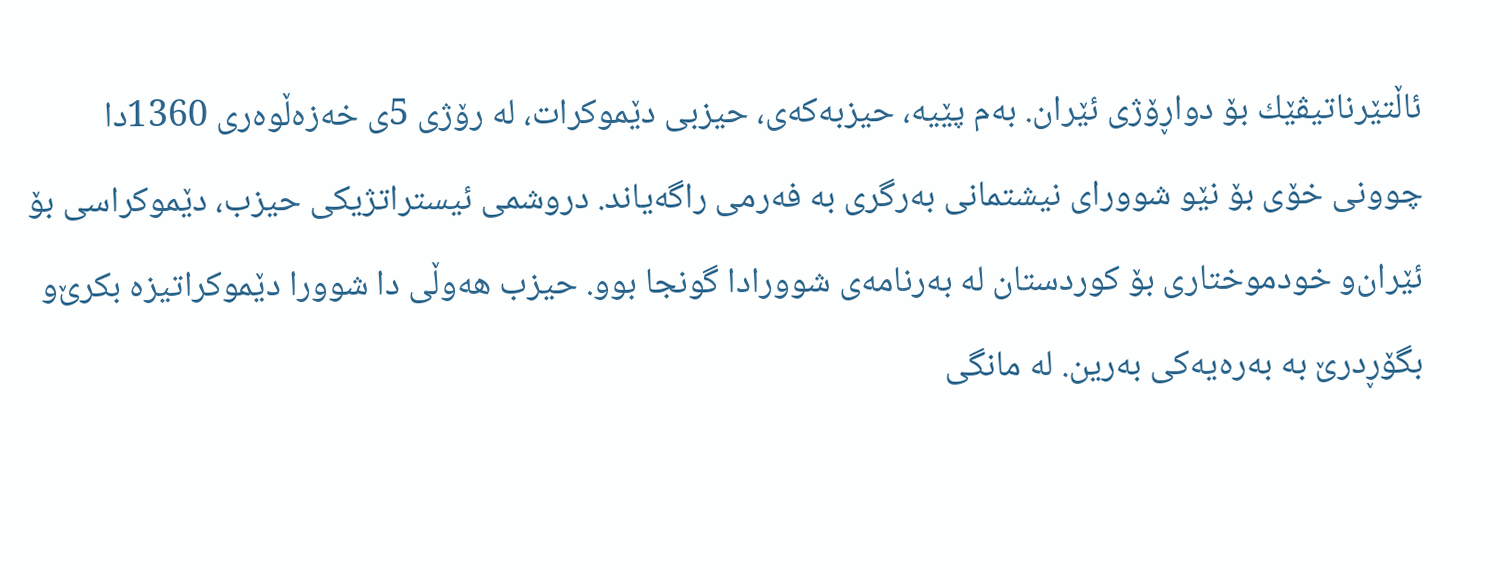ئاڵتێرناتیڤێك بۆ دواڕۆژی‌ ئێران. به‌م پێیه‌، حیزبه‌كه‌ی‌، حیزبی‌ دێموكرات، له‌ رۆژی‌ 5ی‌ خه‌زه‌ڵوه‌ری‌ 1360دا چوونی‌ خۆی بۆ نێو شوورای‌ نیشتمانی‌ به‌رگری‌ به‌ فه‌رمی‌ راگه‌یاند. دروشمی‌ ئیستراتژیكی‌ حیزب، دێموكراسی بۆ ئێران‌و خودموختاری‌ بۆ كوردستان له‌ به‌رنامه‌ی‌ شوورادا گونجا بوو. حیزب هه‌وڵی‌ دا شوورا دێموكراتیزه‌ بكرێ‌‌و بگۆڕدرێ‌ به‌ به‌ره‌یه‌كی‌ به‌رین. له‌ مانگی‌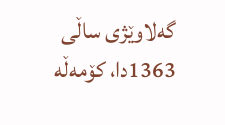گه‌لاوێژی‌ ساڵی‌ 1363دا، كۆمه‌ڵه‌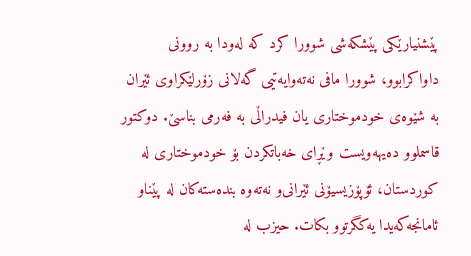پێشنیارێكی‌ پێشكه‌شی شوورا كرد كه‌ له‌ودا به‌ روونی‌ داواكرابوو، شوورا مافی‌ نه‌ته‌وایه‌تیی‌ گه‌لانی‌ زۆرلێكراوی‌ ئێران به‌ شێوه‌ی‌ خودموختاری‌ یان فیدراڵی‌ به‌ فه‌رمی‌ بناسێ‌. دوكتور قاسملوو ده‌یهه‌ویست وێڕای‌ خه‌باتكردن بۆ خودموختاری‌ له‌ كوردستان، ئۆپۆزیسیۆنی‌ ئێرانی‌‌و نه‌ته‌وه‌ بنده‌سته‌كان له‌ پێناو ئامانجه‌كه‌یدا یه‌كگرتوو بكات. حیزب له‌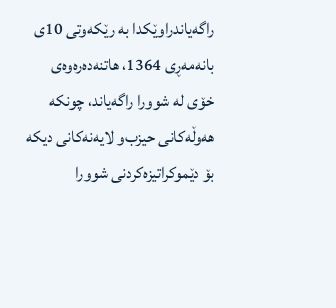راگه‌یاندراوێكدا به‌ رێكه‌وتی‌ 10ی‌ بانه‌مه‌ڕی‌ 1364، هاتنه‌ده‌ره‌وه‌ی‌ خۆی‌ له‌ شوورا راگه‌یاند، چونكه‌ هه‌وڵه‌كانی‌ حیزب‌و لایه‌نه‌كانی‌ دیكه‌ بۆ دێموكراتیزه‌كردنی‌ شوورا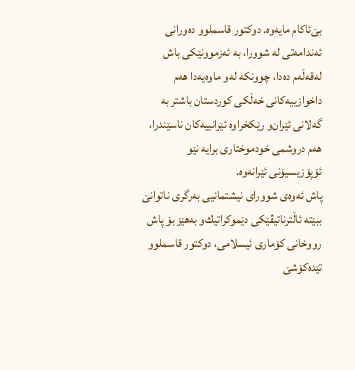بێ‌ئاكام مایه‌وه‌. دوكتور قاسملوو ده‌ورانی‌ ئه‌ندامه‌تی‌ له‌ شوورا، به‌ ئه‌زموونێكی‌ باش له‌قه‌ڵه‌م ده‌دا، چوونكه‌ له‌و ماوه‌یه‌دا هه‌م داخوازییه‌كانی‌ خه‌ڵكی‌ كوردستان باشتر به‌ گه‌لانی‌ ئێران‌و رێكخراوه‌ ئێرانییه‌كان ناسێندرا، هه‌م دروشمی‌ خودموختاری‌ برایه‌ نێو ئۆپۆزیسیۆنی‌ ئێرانه‌وه‌.
پاش ئه‌وه‌ی‌ شوورای‌ نیشتمانیی‌ به‌رگری‌ ناتوانێ‌ ببێته‌ ئاڵترناتیڤێكی‌ دێموكراتیك‌و به‌هێز بۆ پاش رووخانی‌ كۆماری‌ ئیسلامی‌، دوكتور قاسملوو تێده‌كۆشێ‌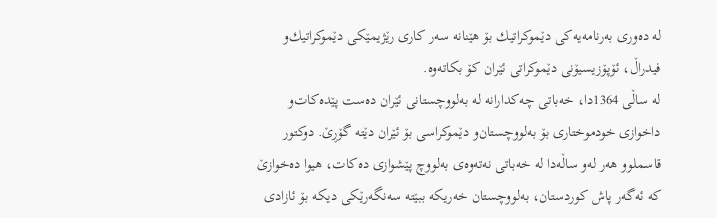له‌ ده‌وری‌ به‌رنامه‌یه‌كی‌ دێموكراتیك بۆ هێنانه‌ سه‌ر كاری‌ رێژیمێكی‌ دێموكراتیك‌و فیدراڵ، ئۆپۆزیسیۆنی‌ دێموكراتی‌ ئێران كۆ بكاته‌وه‌.
له‌ ساڵی‌ 1364دا، خه‌باتی‌ چه‌كدارانه‌ له‌ به‌لووچستانی‌ ئێران ده‌ست پێده‌كات‌و داخوازی‌ خودموختاری‌ بۆ به‌لووچستان‌و دێموكراسی‌ بۆ ئێران دێته‌ گۆڕێ‌. دوكتور قاسملوو هه‌ر له‌و ساڵه‌دا له‌ خه‌باتی‌ نه‌ته‌وه‌ی به‌لووچ پێشوازی‌ ده‌كات، هیوا ده‌خوازێ‌ كه‌ ئه‌گه‌ر پاش كوردستان، به‌لووچستان خه‌ریكه‌ ببێته‌ سه‌نگه‌رێكی‌ دیكه‌ بۆ ئازادی‌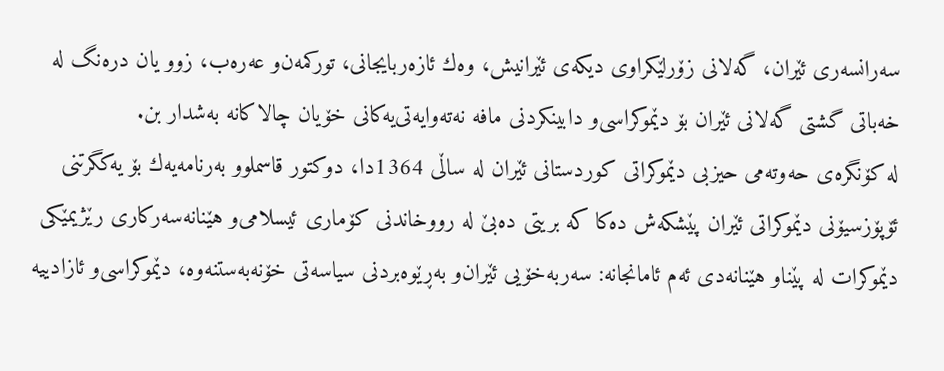سه‌رانسه‌ری‌ ئێران، گه‌لانی‌ زۆرلێكراوی‌ دیكه‌ی‌ ئێرانیش، وه‌ك ئازه‌ربایجانی‌، توركمه‌ن‌و عه‌ره‌ب، زوو یان دره‌نگ له‌ خه‌باتی‌ گشتی‌ گه‌لانی‌ ئێران بۆ دێموكراسی‌‌و دابینكردنی‌ مافه‌ نه‌ته‌وایه‌تی‌یه‌كانی‌ خۆیان چالاكانه‌ به‌شدار بن.
له‌ كۆنگره‌ی‌ حه‌وته‌می‌ حیزبی‌ دێموكراتی‌ كوردستانی‌ ئێران له‌ ساڵی‌ 1364دا، دوكتور قاسملوو به‌رنامه‌یه‌ك بۆ یه‌كگرتنی‌ ئۆپۆزسیۆنی‌ دێموكراتی‌ ئێران پێشكه‌ش ده‌كا كه‌ بریتی‌ ده‌بێ‌ له‌ رووخاندنی‌ كۆماری‌ ئیسلامی‌‌و هێنانه‌سه‌ركاری‌ رێژیمێكی‌ دێموكرات له‌ پێناو هێنانه‌دی‌ ئه‌م ئامانجانه‌: سه‌ربه‌خۆیی‌ ئێران‌و به‌ڕێوه‌بردنی‌ سیاسه‌تی‌ خۆنه‌به‌ستنه‌وه‌، دێموكراسی‌و ئازادییه‌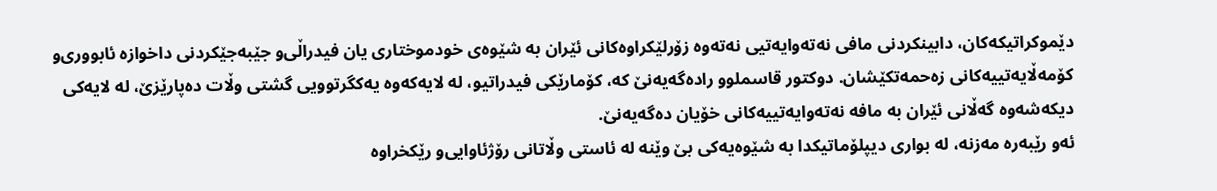دێموكراتیكه‌كان، دابینكردنی‌ مافی‌ نه‌ته‌وایه‌تیی‌ نه‌ته‌وه‌ زۆرلێكراوه‌كانی‌ ئێران به‌ شێوه‌ی‌ خودموختاری‌ یان فیدراڵی‌‌و جێبه‌جێكردنی‌ داخوازه‌ ئابووری‌‌و كۆمه‌ڵایه‌تییه‌كانی‌ زه‌حمه‌تكێشان. دوكتور قاسملوو راده‌گه‌یه‌نێ‌ كه‌، كۆمارێكی‌ فیدراتیو، له‌ لایه‌كه‌وه‌ یه‌كگرتوویی‌ گشتی‌ وڵات ده‌پارێزێ‌، له‌ لایه‌كی‌ دیكه‌شه‌وه‌ گه‌ڵانی‌ ئێران به‌ مافه‌ نه‌ته‌وایه‌تییه‌كانی‌ خۆیان ده‌گه‌یه‌نێ‌.
ئه‌و رێبه‌ره‌ مه‌زنه‌، له‌ بواری‌ دیپلۆماتیكدا به‌ شێوه‌یه‌كی‌ بێ‌ وێنه‌ له‌ ئاستی‌ وڵاتانی‌ رۆژئاوایی‌‌و رێكخراوه‌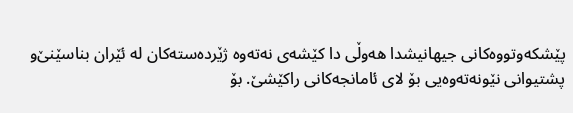پێشكه‌وتووه‌كانی‌ جیهانیشدا هه‌وڵی‌ دا كێشه‌ی‌ نه‌ته‌وه‌ ژێرده‌سته‌كان له‌ ئێران بناسێنێ‌‌و پشتیوانی‌ نێونه‌ته‌وه‌یی‌ بۆ لای‌ ئامانجه‌كانی‌ راكێشێ‌. بۆ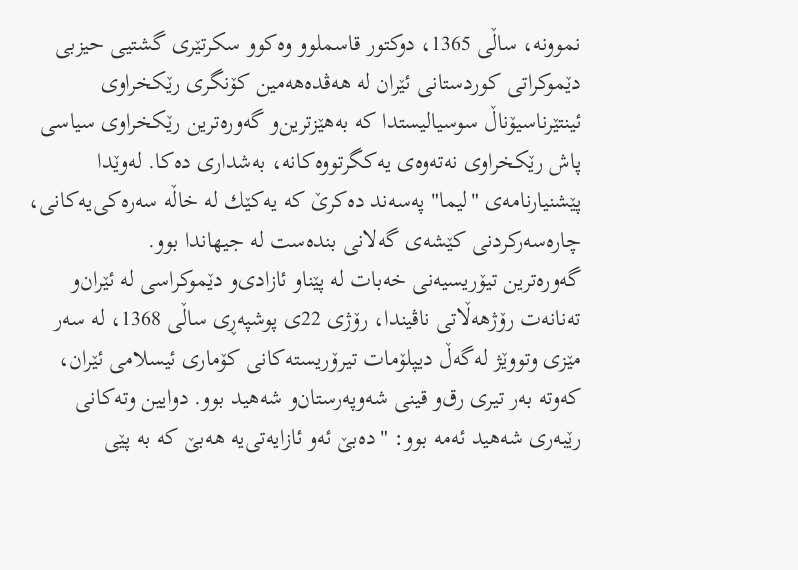نموونه‌، ساڵی‌ 1365، دوكتور قاسملوو وه‌كوو سكرتێری‌ گشتیی‌ حیزبی‌ دێموكراتی‌ كوردستانی‌ ئێران له‌ هه‌ڤده‌هه‌مین كۆنگری‌ رێكخراوی‌ ئینتێرناسیۆناڵ سوسیالیستدا كه‌ به‌هێزترین‌و گه‌وره‌ترین رێكخراوی‌ سیاسی‌ پاش رێكخراوی‌ نه‌ته‌وه‌ی‌ یه‌كگرتووه‌كانه‌، به‌شداری‌ ده‌كا. له‌وێدا پێشنیارنامه‌ی‌ "لیما" په‌سه‌ند ده‌كرێ‌ كه‌ یه‌كێك له‌ خاڵه‌ سه‌ره‌كی‌یه‌كانی‌، چاره‌سه‌ركردنی‌ كێشه‌ی‌ گه‌لانی‌ بنده‌ست له‌ جیهاندا بوو.
گه‌وره‌ترین تیۆریسیه‌نی‌ خه‌بات له‌ پێناو ئازادی‌‌و دێموكراسی‌ له‌ ئێران‌و ته‌نانه‌ت رۆژهه‌ڵاتی‌ ناڤیندا، رۆژی‌ 22ی‌ پوشپه‌ڕی‌ ساڵی‌ 1368، له‌ سه‌ر مێزی‌ وتووێژ له‌گه‌ڵ دیپلۆمات تیرۆریسته‌كانی‌ كۆماری‌ ئیسلامی‌ ئێران، كه‌وته‌ به‌ر تیری‌ رق‌و قینی‌ شه‌وپه‌رستان‌و شه‌هید بوو. دوایین وته‌كانی‌ رێبه‌ری‌ شه‌هید ئه‌مه‌ بوو: "ده‌بێ‌ ئه‌و ئازایه‌تی‌یه‌ هه‌بێ‌ كه‌ به‌ پێی‌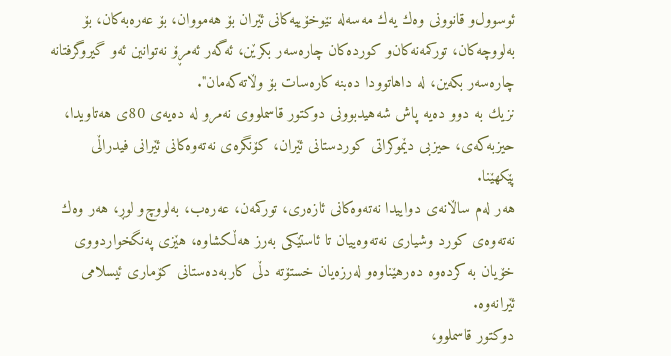ئوسوول‌و قانوونی‌ وه‌ك یه‌ك مه‌سه‌له‌ نێوخۆییه‌كانی‌ ئێران بۆ هه‌مووان، بۆ عه‌ره‌به‌كان، بۆ به‌لووچه‌كان، توركمه‌نه‌كان‌و كورده‌كان چاره‌سه‌ر بكرێن، ئه‌گه‌ر ئه‌مڕۆ نه‌توانین ئه‌و گیر‌وگرفتانه‌ چاره‌سه‌ر بكه‌ین، له‌ داهاتوودا ده‌بنه‌ كاره‌سات بۆ وڵاته‌كه‌مان".
نزیك به‌ دوو ده‌یه‌ پاش شه‌هیدبوونی‌ دوكتور قاسملووی‌ نه‌مرو له‌ ده‌یه‌ی‌ 80ی‌ هه‌تاویدا، حیزبه‌كه‌ی‌، حیزبی‌ دێموكراتی‌ كوردستانی‌ ئێران، كۆنگره‌ی‌ نه‌ته‌وه‌كانی‌ ئێرانی‌ فیدراڵی‌ پێكهێنا.
هه‌ر له‌م ساڵانه‌ی‌ دواییدا نه‌ته‌وه‌كانی‌ ئازه‌ری‌، توركمه‌ن، عه‌ره‌ب، به‌لووچ‌و لوڕ، هه‌ر وه‌ك نه‌ته‌وه‌ی‌ كورد وشیاری‌ نه‌ته‌وه‌ییان تا ئاستێكی‌ به‌رز هه‌ڵكشاوه‌، هێزی‌ په‌نگخواردووی‌ خۆیان به‌ كرده‌وه‌ ده‌رهێناوه‌‌و له‌رزه‌یان خستۆته‌ دڵی‌ كاربه‌ده‌ستانی‌ كۆماری‌ ئیسلامی‌ ئێرانه‌وه‌.
دوكتور قاسملوو،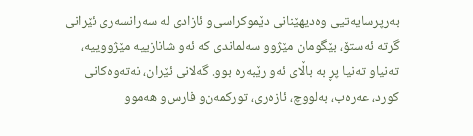به‌رپرسایه‌تیی‌ وه‌دیهێنانی‌ دێموكراسی‌‌و ئازادی‌ له‌ سه‌رانسه‌ری‌ ئێرانی‌ گرته‌ ئه‌ستۆ، بێگومان مێژوو سه‌لماندی‌ كه‌ ئه‌و شانازییه‌ مێژووییه‌، ته‌نیا‌و ته‌نیا پڕ به‌ باڵای‌ ئه‌و رێبه‌ره‌ بوو. گه‌لانی‌ ئێران، نه‌ته‌وه‌كانی‌ كورد، عه‌ره‌ب، به‌لووچ، ئازه‌ری‌، توركمه‌ن‌و فارس‌و هه‌موو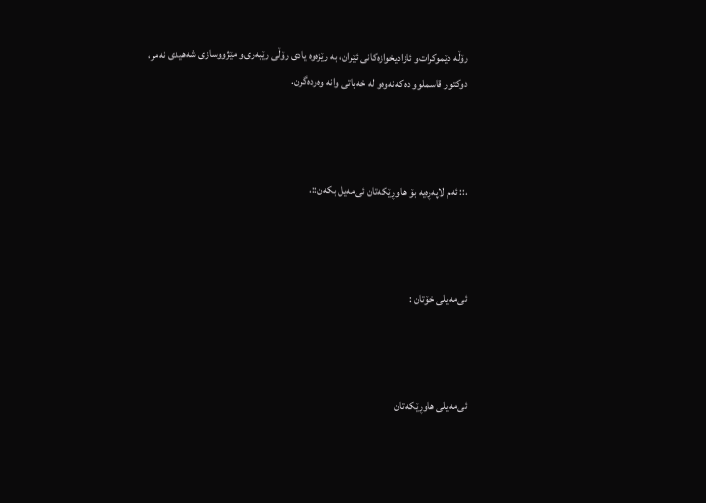رۆڵه‌ دێموكرات‌و ئازادیخوازه‌كانی‌ ئێران، به‌ رێزه‌وه‌ یادی‌ رۆڵی‌ رێبه‌ری‌‌و مێژووسازی‌ شه‌هیدی‌ نه‌مر، دوكتور قاسملوو ده‌كه‌نه‌وه‌‌و له‌ خه‌باتی‌ وانه‌ وه‌رده‌گرن.



.:: ئه‌م لاپه‌ڕه‌یه بۆ هاوڕێکه‌تان ئی‌مه‌یل بکه‌ن::.



ئی‌مه‌یلی خۆتان :



ئی‌مه‌یلی هاوڕێکه‌تان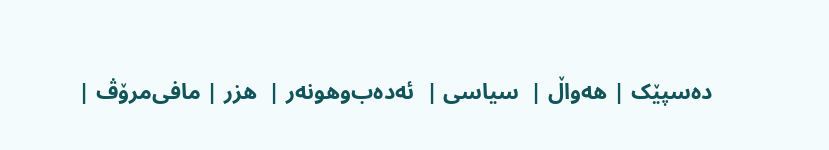ده‌سپێک | هه‌واڵ |  سیاسی |  ئه‌ده‌ب‌وهونه‌ر |  هزر | مافی‌مرۆڤ |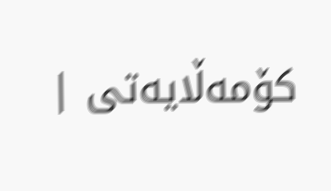کۆمه‌ڵایه‌تی |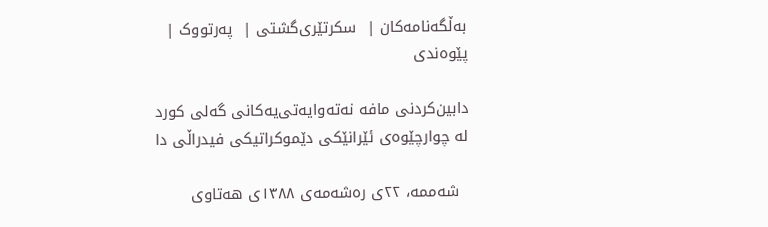به‌ڵگه‌نامه‌کان |  سکرتێری‌گشتی |  په‌رتووک |  پێوه‌ندی

دابین‌كردنی‌ مافه‌ نه‌ته‌وایه‌تی‌یه‌کانی گه‌لی‌ كورد له‌ چوارچێوه‌ی ئێرانێکی دێموكراتیكی‌ فیدراڵی‌ دا

  شه‌ممه، ۲۲‌ی ره‌شه‌مه‌ی ۱۳۸۸ی هه‌تاوی